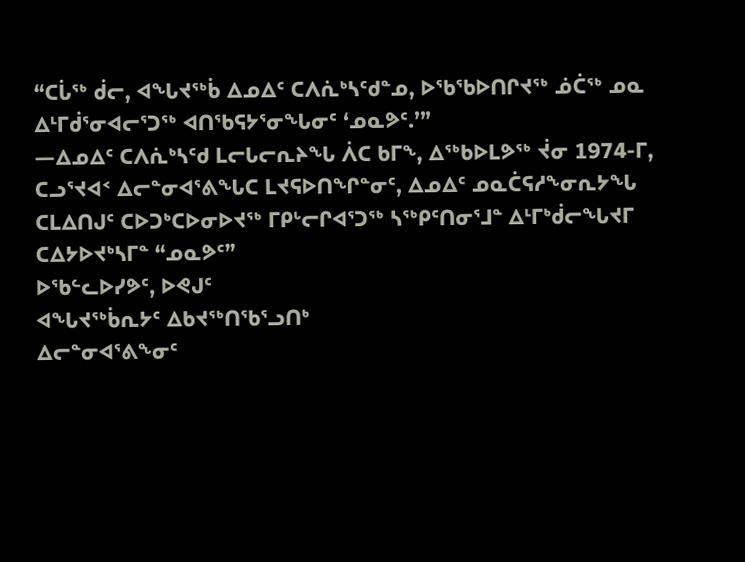“ᑕᒑᖅ ᑰᓕ, ᐊᖓᔪᖅᑳ ᐃᓄᐃᑦ ᑕᐱᕇᒃᓴᑦᑯᓐᓄ, ᐅᖃᖃᐅᑎᒋᔪᖅ ᓅᑖᖅ ᓄᓇ ᐃᒻᒥᑰᕐᓂᐊᓕᕐᑐᖅ ᐊᑎᖃᕋᔭᕐᓂᖓᓂᑦ ‘ᓄᓇᕗᑦ.’”
—ᐃᓄᐃᑦ ᑕᐱᕇᒃᓴᑦᑯ ᒪᓕᒐᓕᕆᔨᖓ ᐲᑕ ᑲᒥᖕ, ᐃᖅᑲᐅᒪᕗᖅ ᔫᓂ 1974-ᒥ, ᑕᓗᕐᔪᐊᑉ ᐃᓕᓐᓂᐊᕐᕕᖓᑕ ᒪᔪᕋᐅᑎᖏᓐᓂᑦ, ᐃᓄᐃᑦ ᓄᓇᑖᕋᓱᖕᓂᕆᔭᖓ ᑕᒪᐃᑎᒍᑦ ᑕᐅᑐᒃᑕᐅᓂᐅᔪᖅ ᒥᑭᒡᓕᒋᐊᕐᑐᖅ ᓴᖅᑭᑦᑎᓂᕐᒧᓐ ᐃᒻᒥᒃᑰᓕᖓᔪᒥ ᑕᐃᔭᐅᔪᒃᓴᒥᓐ “ᓄᓇᕗᑦ”
ᐅᖃᓪᓚᐅᓯᕗᑦ, ᐅᕙᒍᑦ
ᐊᖓᔪᖅᑳᕆᔭᑦ ᐃᑲᔪᖅᑎᖃᕐᓗᑎᒃ
ᐃᓕᓐᓂᐊᕐᕕᖕᓂᑦ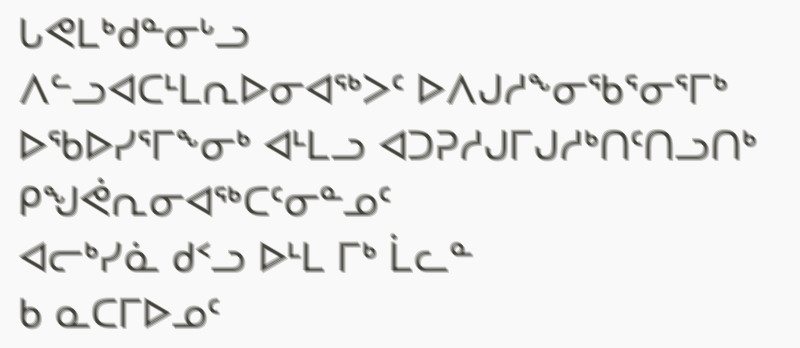ᒐᕙᒪᒃᑯᓐᓂᒡᓗ
ᐱᓪᓗᐊᑕᒻᒪᕆᐅᓂᐊᖅᐳᑦ ᐅᐱᒍᓱᖕᓂᖃᕐᓂᕐᒥᒃ
ᐅᖃᐅᓯᕐᒥᖕᓂᒃ ᐊᒻᒪᓗ ᐊᑐᕈᓱᒍᒥᒍᓱᒃᑎᑦᑎᓗᑎᒃ
ᑭᖑᕚᕆᓂᐊᖅᑕᑦᓂᓐᓄᑦ
ᐊᓕᒃᓯᓈ ᑯᑉᓗ ᐅᒻᒪ ᒥᒃ ᒫᓚᓐ
ᑲ ᓇᑕᒥᐅᓄᑦ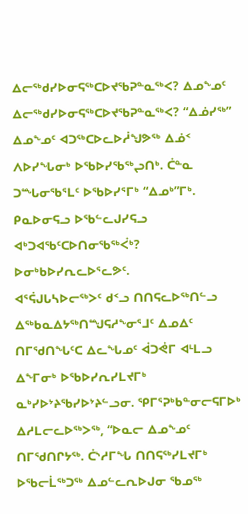ᐃᓕᖅᑯᓯᐅᓂᕋᖅᑕᐅᔪᖃᕈᓐᓇᖅᐸ? ᐃᓄᖕᓄᑦ ᐃᓕᖅᑯᓯᐅᓂᕋᖅᑕᐅᔪᖃᕈᓐᓇᖅᐸ? “ᐃᓅᓯᖅ” ᐃᓄᖕᓄᑦ ᐊᑐᖅᑕᐅᓚᐅᓲᖑᕗᖅ ᐃᓅᑉ ᐱᐅᓯᖓᓂᒃ ᐅᖃᐅᓯᖃᖅᖢᑎᒃ. ᑖᓐᓇ ᑐᙵᓂᖃᕐᒪᑦ ᐅᖃᐅᓯᕐᒥᒃ “ᐃᓄᒃ”ᒥᒃ. ᑭᓇᐅᓂᕋᓗ ᐅᖃᓪᓚᒍᓯᕋᓗ ᐊᒃᑐᐊᖃᑦᑕᐅᑎᓂᖃᖅᐹᒃ? ᐅᓂᒃᑲᐅᓯᕆᓚᐅᕐᓚᕗᑦ.
ᐊᕐᕌᒍᒐᓴᐅᓕᖅᐳᑦ ᑯᑉᓗ ᑎᑎᕋᓚᐅᖅᑎᓪᓗ ᐃᖅᑲᓇᐃᔭᖅᑎᙳᕋᓱᖕᓂᕐᒧᑦ ᐃᓄᐃᑦ ᑎᒥᖁᑎᖓᑦᑕ ᐃᓚᖓᓄᑦ ᐋᑐᕚᒥ ᐊᒻᒪᓗ ᐃᖕᒥᓂᒃ ᐅᖃᐅᓯᕆᓯᒪᔪᒥᒃ ᓇᒃᓯᐅᔾᔨᖃᓯᐅᔾᔨᓪᓗᓂ. ᕿᒥᕐᕈᒃᑲᓐᓂᓕᕋᒥᐅᒃ ᐃᓱᒪᓕᓚᐅᖅᐳᖅ, “ᐅᓇᓕ ᐃᓄᖕᓄᑦ ᑎᒥᖁᑎᒋᔭᖅ. ᑖᔅᓱᒥᖓ ᑎᑎᕋᖅᓯᒪᔪᒥᒃ ᐅᖃᓕᒫᖅᑐᖅ ᐃᓄᓪᓚᕆᐅᒍᓂ ᖃᓄᖅ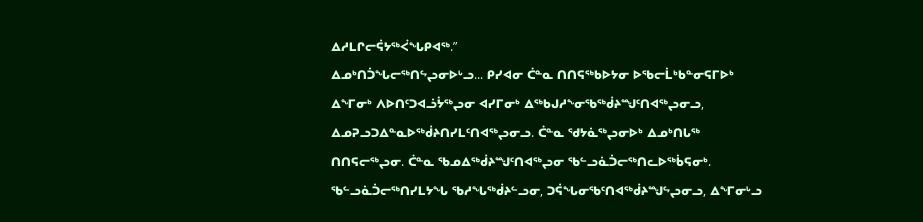ᐃᓱᒪᒋᓕᕌᔭᖅᐹᖓᑭᐊᖅ.”
ᐃᓄᒃᑎᑑᖓᓕᖅᑎᖦᖢᓂᐅᒡᓗ... ᑭᓯᐊᓂ ᑖᓐᓇ ᑎᑎᕋᖅᑲᐅᔭᓂ ᐅᖃᓕᒫᒃᑲᓐᓂᕋᒥᐅᒃ ᐃᖕᒥᓂᒃ ᐱᐅᑎᑦᑐᐊᓘᔮᖅᖢᓂ ᐊᓯᒥᓂᒃ ᐃᖅᑲᒍᓱᖕᓂᖃᖅᑰᔨᙳᑦᑎᐊᖅᖢᓂᓗ, ᐃᓄᕈᓗᑐᐃᓐᓇᐅᖅᑰᔨᑎᓯᒪᑦᑎᐊᖅᖢᓂᓗ. ᑖᓐᓇ ᖁᔭᓈᖅᖢᓂᐅᒃ ᐃᓄᒃᑎᒐᖅ ᑎᑎᕋᓕᖅᖢᓂ. ᑖᓐᓇ ᖃᓄᐃᖅᑰᔨᙳᑦᑎᐊᖅᖢᓂ ᖃᓪᓗᓈᑑᓕᖅᑎᓚᐅᖅᑳᕋᓂᒃ. ᖃᓪᓗᓈᑑᓕᖅᑎᓯᒪᔭᖓ ᖃᓱᖓᖅᑰᔨᓪᓗᓂ, ᑐᕌᖓᓂᖃᑦᑎᐊᖅᑰᔨᙳᖦᖢᓂᓗ, ᐃᖕᒥᓂᒡᓗ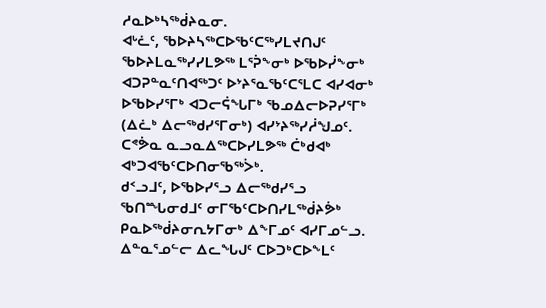ᓱᓇᐅᒃᓴᖅᑰᔨᓇᓂ.
ᐊᒡᓛᑦ, ᖃᐅᔨᓴᖅᑕᐅᖃᑦᑕᖅᓯᒪᔪᑎᒍᑦ ᖃᐅᔨᒪᓇᖅᓯᓯᒪᕗᖅ ᒪᕐᕉᖕᓂᒃ ᐅᖃᐅᓰᖕᓂᒃ ᐊᑐᕈᓐᓇᑦᑎᐊᖅᑐᑦ ᐅᔾᔨᕐᓇᖃᑦᑕᕐᒪᑕ ᐊᓯᐊᓂᒃ ᐅᖃᐅᓯᕐᒥᒃ ᐊᑐᓕᕌᖓᒥᒃ ᖃᓄᐃᓕᐅᕈᓯᕐᒥᒃ (ᐃᓛᒃ ᐃᓕᖅᑯᓯᕐᒥᓂᒃ) ᐊᓯᔾᔨᖅᓯᓲᖑᓄᑦ. ᑕᕝᕘᓇ ᓇᓗᓇᐃᖅᑕᐅᓯᒪᕗᖅ ᑖᒃᑯᐊᒃ ᐊᒃᑐᐊᖃᑦᑕᐅᑎᓂᖃᖅᐴᒃ.
ᑯᑉᓗᒧᑦ, ᐅᖃᐅᓯᕐᓗ ᐃᓕᖅᑯᓯᕐᓗ ᖃᑎᙵᓂᑯᒧᑦ ᓂᒥᖃᑦᑕᐅᑎᓯᒪᖅᑰᔨᕘᒃ ᑭᓇᐅᖅᑰᔨᓂᕆᔭᒥᓂᒃ ᐃᖕᒥᓄᑦ ᐊᓯᒥᓄᓪᓗ. ᐃᓐᓇᕐᓄᓪᓕ ᐃᓚᖓᒍᑦ ᑕᐅᑐᒃᑕᐅᖕᒪᑦ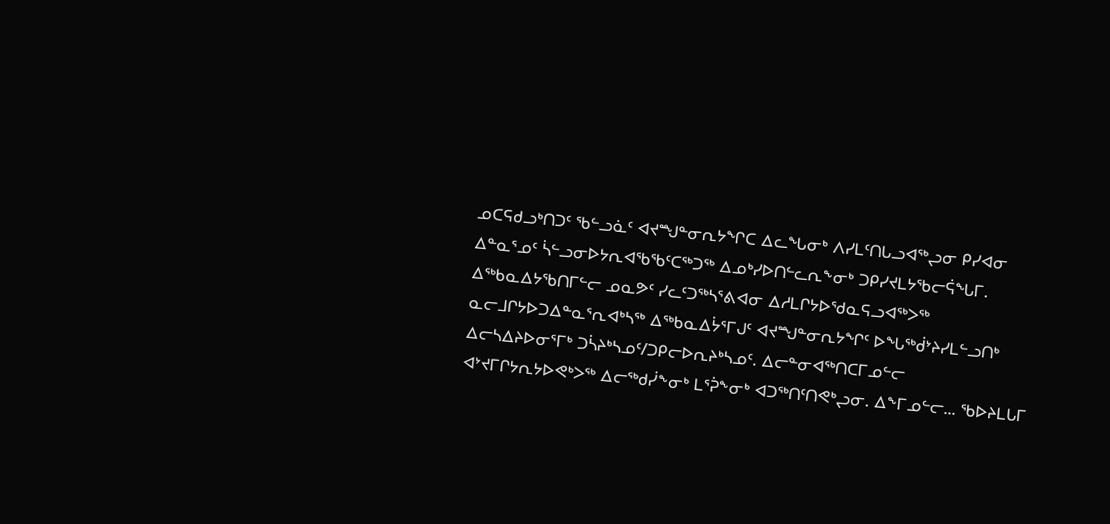ᓄᑕᕋᑯᓗᒃᑎᑐᑦ ᖃᓪᓗᓈᑦ ᐊᔪᙳᓐᓂᕆᔭᖏᑕ ᐃᓚᖓᓂᒃ ᐱᓯᒪᑦᑎᒐᓗᐊᖅᖢᓂ ᑭᓯᐊᓂ ᐃᓐᓇᕐᓄᑦ ᓵᓪᓗᓂᐅᔭᕆᐊᖃᖃᑦᑕᖅᑐᖅ ᐃᓄᒃᓯᐅᑎᓪᓚᕆᖕᓂᒃ ᑐᑭᓯᔪᒪᔭᖃᓕᕌᖓᒥ.
ᐃᖅᑲᓇᐃᔭᖃᑎᒥᓪᓕ ᓄᓇᕗᑦ ᓯᓚᑦᑐᖅᓴᕐᕕᐊᓂ ᐃᓱᒪᒋᔭᐅᖁᓇᕋᓗᐊᖅᐳᖅ ᓇᓕᒧᒋᔭᐅᑐᐃᓐᓇᕐᕆᐊᒃᓴᖅ ᐃᖅᑲᓇᐃᔮᕐᒥᒍᑦ ᐊᔪᙳᓐᓂᕆᔭᖏᑦ ᐅᖓᖅᑰᔾᔨᓯᒪᓪᓗᑎᒃ ᐃᓕᓴᐃᔨᐅᓂᕐᒥᒃ ᑐᓵᔨᒃᓴᓄᑦ/ᑐᑭᓕᐅᕆᔨᒃᓴᓄᑦ. ᐃᓕᓐᓂᐊᖅᑎᑕᒥᓄᓪᓕ ᐊᔾᔪᒥᒋᔭᕆᔭᐅᕙᒃᐳᖅ ᐃᓕᖅᑯᓰᖕᓂᒃ ᒪᕐᕉᖕᓂᒃ ᐊᑐᖅᑎᑦᑎᕙᒃᖢᓂ. ᐃᖕᒥᓄᓪᓕ... ᖃᐅᔨᒪᒐᒥ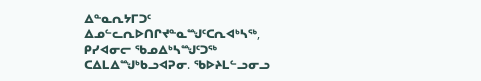ᐃᓐᓇᕆᔭᒥᑐᑦ ᐃᓄᓪᓚᕆᐅᑎᒋᔪᓐᓇᙳᑦᑕᕆᐊᒃᓴᖅ, ᑭᓯᐊᓂᓕ ᖃᓄᐃᒃᓴᙳᑦᑐᖅ ᑕᐃᒪᐃᙳᒃᑲᓗᐊᕈᓂ. ᖃᐅᔨᒪᓪᓗᓂᓗ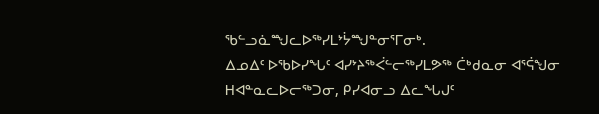ᖃᓪᓗᓈᙳᓚᐅᖅᓯᒪᔾᔮᙳᓐᓂᕐᒥᓂᒃ.
ᐃᓄᐃᑦ ᐅᖃᐅᓯᖓᑦ ᐊᓯᔾᔨᖅᐹᓪᓕᖅᓯᒪᕗᖅ ᑖᒃᑯᓇᓂ ᐊᕐᕌᖑᓂ ᕼᐊᓐᓇᓚᐅᓕᖅᑐᓂ, ᑭᓯᐊᓂᓗ ᐃᓚᖓᒍᑦ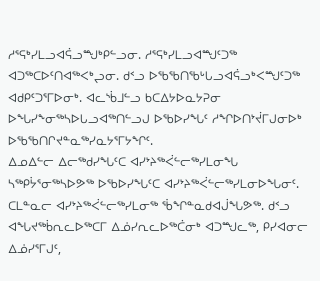ᓱᕐᕋᒃᓯᒪᓗᐊᕌᓗᙳᒃᑭᓪᓗᓂ. ᓱᕐᕋᒃᓯᒪᓗᐊᙳᑦᑐᖅ ᐊᑐᖅᑕᐅᑦᑎᐊᖅᐸᒃᖢᓂ. ᑯᑉᓗ ᐅᖃᖃᑎᖃᒡᒐᓗᐊᕌᓗᒃᐸᙳᑦᑐᖅ ᐊᑯᑭᑦᑐᕐᒥᐅᓂᒃ. ᐊᓚᔅᑳᒧᓪᓗ ᑲᑕᐃᔭᐅᓇᔭᕈᓂ ᐅᖓᓯᖕᓂᖅᓴᐅᒐᓗᐊᖅᑎᓪᓗᒍ ᐅᖃᐅᓯᖓᑦ ᓱᖏᐅᑎᔾᔫᒥᒍᓂᐅᒃ ᐅᖃᖃᑎᒋᔪᓐᓇᖅᓯᓇᔭᕐᒥᔭᖏᑦ.
ᐃᓄᐃᓪᓕ ᐃᓕᖅᑯᓯᖓᑦᑕ ᐊᓯᔾᔨᖅᐹᓪᓕᖅᓯᒪᓂᖓ ᓴᖅᑭᔮᕐᓂᖅᓴᐅᕗᖅ ᐅᖃᐅᓯᖓᑦᑕ ᐊᓯᔾᔨᖅᐹᓪᓕᖅᓯᒪᓂᐅᖓᓂᑦ. ᑕᒪᓐᓇᓕ ᐊᓯᔾᔨᖅᐹᓪᓕᖅᓯᒪᓂᖅ ᖄᖏᓐᓇᑯᐊᒎᖓᕗᖅ. ᑯᑉᓗ ᐊᖓᔪᖅᑳᕆᓚᐅᖅᑕᒥ ᐃᓅᓯᕆᓚᐅᖅᑖᓂᒃ ᐊᑐᙳᓚᖅ, ᑭᓯᐊᓂᓕ ᐃᓅᓯᕐᒥᒍᑦ,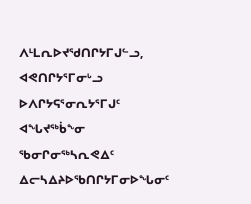ᐱᒻᒪᕆᐅᔪᖁᑎᒋᔭᒥᒍᓪᓗ, ᐊᕙᑎᒋᔭᕐᒥᓂᒡᓗ ᐅᐱᒋᔭᕋᕐᓂᕆᔭᕐᒥᒍᑦ ᐊᖓᔪᖅᑳᖕᓂ ᖃᓂᒋᓂᖅᓴᕆᕙᐃᑦ ᐃᓕᓴᐃᔨᐅᖃᑎᒋᔭᒥᓂᐅᖓᓂᑦ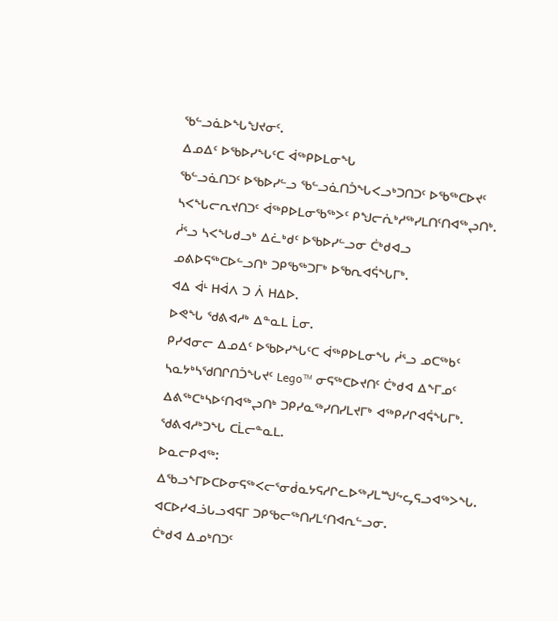ᖃᓪᓗᓈᐅᖓᖑᔪᓂᑦ.
ᐃᓄᐃᑦ ᐅᖃᐅᓯᖓᑦᑕ ᐋᖅᑭᐅᒪᓂᖓ
ᖃᓪᓗᓈᑎᑐᑦ ᐅᖃᐅᓯᓪᓗ ᖃᓪᓗᓈᑎᑑᖓᐸᓗᒃᑐᑎᑐᑦ ᐅᖃᖅᑕᐅᔪᑦ ᓴᐸᖓᓕᕆᔪᑎᑐᑦ ᐋᖅᑭᐅᒪᓂᖃᖅᐳᑦ ᑭᖑᓕᕇᒃᓱᖅᓯᒪᑎᑦᑎᐊᖅᖢᑎᒃ. ᓲᕐᓗ ᓴᐸᖓᑯᓗᒃ ᐃᓛᒃᑯᑦ ᐅᖃᐅᓯᓪᓗᓂ ᑖᒃᑯᐊᓗ ᓄᕕᐅᕋᖅᑕᐅᓪᓗᑎᒃ ᑐᑭᖃᖅᑐᒥᒃ ᐅᖃᕆᐊᕌᖓᒥᒃ.
ᐊᐃ ᐋᒻ ᕼᐋᐱ ᑐ ᐲ ᕼᐃᐅ.
ᐅᕙᖓ ᖁᕕᐊᓱᒃ ᐃᓐᓇᒪ ᒫᓂ.
ᑭᓯᐊᓂᓕ ᐃᓄᐃᑦ ᐅᖃᐅᓯᖓᑦᑕ ᐋᖅᑭᐅᒪᓂᖓ ᓲᕐᓗ ᓄᑕᖅᑲᑦ ᓴᓇᔭᒃᓴᖁᑎᒋᑎᑑᖓᔪᑦ Lego™ ᓂᕋᖅᑕᐅᔪᑎᑦ ᑖᒃᑯᐊ ᐃᖕᒥᓄᑦ ᐃᕕᖅᑕᒃᓴᐅᑦᑎᐊᖅᖢᑎᒃ ᑐᑭᓯᓇᖅᓯᑎᓯᒪᔪᒥᒃ ᐊᖅᑭᓯᒋᐊᕌᖓᒥᒃ. ᖁᕕᐊᓱᒃᑐᖓ ᑕᒫᓕᓐᓇᒪ.
ᐅᓇᓕᑭᐊᖅ: ᐃᖃᓗᖕᒥᐅᑕᐅᓂᕋᖅᐸᓕᕐᓂᑰᓇᔭᕋᓱᒋᓚᐅᖅᓯᒪᙳᖦᖤᕋᓗᐊᖅᐳᖓ. ᐊᑕᐅᓯᐊᓘᒐᓗᐊᕋᒥ ᑐᑭᖃᓕᖅᑎᓯᒪᑦᑎᐊᕆᓪᓗᓂ.
ᑖᒃᑯᐊ ᐃᓄᒃᑎᑐᑦ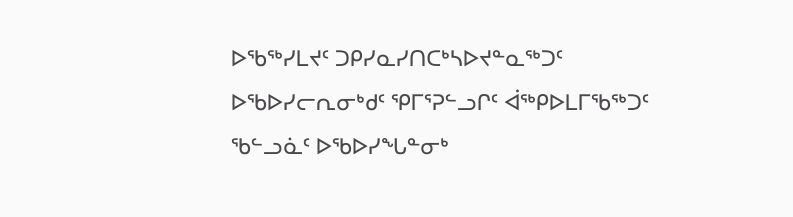ᐅᖃᖅᓯᒪᔪᑦ ᑐᑭᓯᓇᓯᑎᑕᒃᓴᐅᔪᓐᓇᖅᑐᑦ ᐅᖃᐅᓯᓕᕆᓂᒃᑯᑦ ᕿᒥᕐᕈᓪᓗᒋᑦ ᐋᖅᑭᐅᒪᒥᖃᖅᑐᑦ ᖃᓪᓗᓈᑦ ᐅᖃᐅᓯᖓᓐᓂᒃ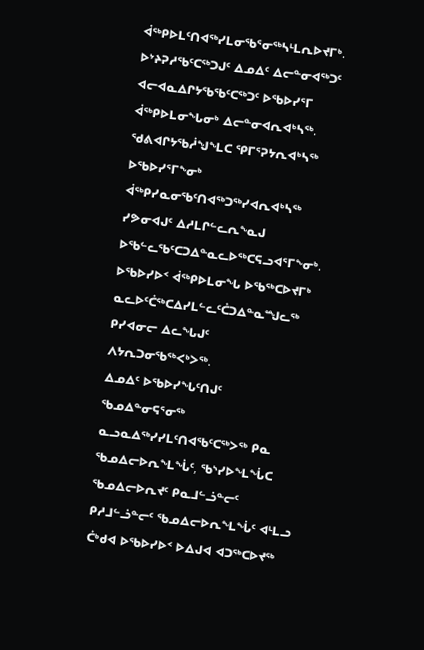ᐋᖅᑭᐅᒪᑦᑎᐊᖅᓯᒪᓂᖃᕐᓂᖅᓴᒻᒪᕆᐅᔪᒥᒃ. ᐅᔾᔨᕈᓱᖃᑦᑕᖅᑐᒍᑦ ᐃᓄᐃᑦ ᐃᓕᓐᓂᐊᖅᑐᑦ ᐊᓕᐊᓇᐃᒋᔭᖃᖃᑦᑕᖅᑐᑦ ᐅᖃᐅᓯᕐᒥ ᐋᖅᑭᐅᒪᓂᖓᓂᒃ ᐃᓕᓐᓂᐊᕆᐊᒃᓴᖅ. ᖁᕕᐊᒋᔭᖃᓲᖑᖕᒪᑕ ᕿᒥᕐᕈᔭᕆᐊᒃᓴᖅ ᐅᖃᐅᓯᕐᒥᖕᓂᒃ ᐋᖅᑭᓯᓇᓂᖃᑦᑎᐊᖅᑐᖅᓯᐊᕆᐊᒃᓴᖅ ᓯᕗᓂᐊᒍᑦ ᐃᓱᒪᒋᓪᓚᕆᖕᓇᒍ ᐅᖃᓪᓚᖃᑦᑕᑐᐃᓐᓇᓚᐅᖅᑕᕋᓗᐊᕐᒥᖕᓂᒃ. ᐅᖃᐅᓯᐅᑉ ᐋᖅᑭᐅᒪᓂᖓ ᐅᖃᖅᑕᐅᔪᒥᒃ ᓇᓚᐅᑦᑖᖅᑕᐃᓯᒪᓪᓚᑦᑖᑐᐃᓐᓇᙳᓚᖅ ᑭᓯᐊᓂᓕ ᐃᓚᖓᒍᑦ ᐱᔭᕆᑐᓂᖃᖅᐸᒃᐳᖅ.
ᐃᓄᐃᑦ ᐅᖃᐅᓯᖓᑦᑎᒍᑦ ᖃᓄᐃᓐᓂᕋᕐᓂᖅ ᓇᓗᓇᐃᖅᓯᓯᒪᑦᑎᐊᖃᑦᑕᖅᐳᖅ ᑭᓇ ᖃᓄᐃᓕᐅᕆᖕᒪᖕᒑᑦ, ᖃᔅᓯᐅᖕᒪᖕᒑᑕ ᖃᓄᐃᓕᐅᕆᔪᑦ ᑭᓇᒧᓪᓘᓐᓕᑦ ᑭᓱᒧᓪᓘᓐᓕᑦ ᖃᓄᐃᓕᐅᕆᖕᒪᖕᒑᑦ ᐊᒻᒪᓗ ᑖᒃᑯᐊ ᐅᖃᐅᓯᐅᑉ ᐅᐃᒍᐊ ᐊᑐᖅᑕᐅᔪᖅ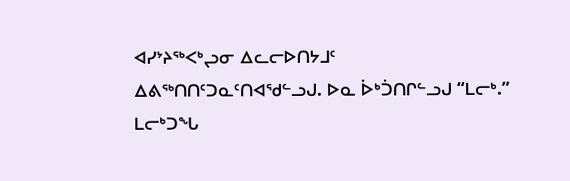ᐊᓯᔾᔨᖅᐸᒃᖢᓂ ᐃᓚᓕᐅᑎᔭᒧᑦ ᐃᕕᖅᑎᑎᑦᑐᓇᑦᑎᐊᖁᓪᓗᒍ. ᐅᓇ ᐆᒃᑑᑎᒋᓪᓗᒍ “ᒪᓕᒃ.”
ᒪᓕᒃᑐᖓ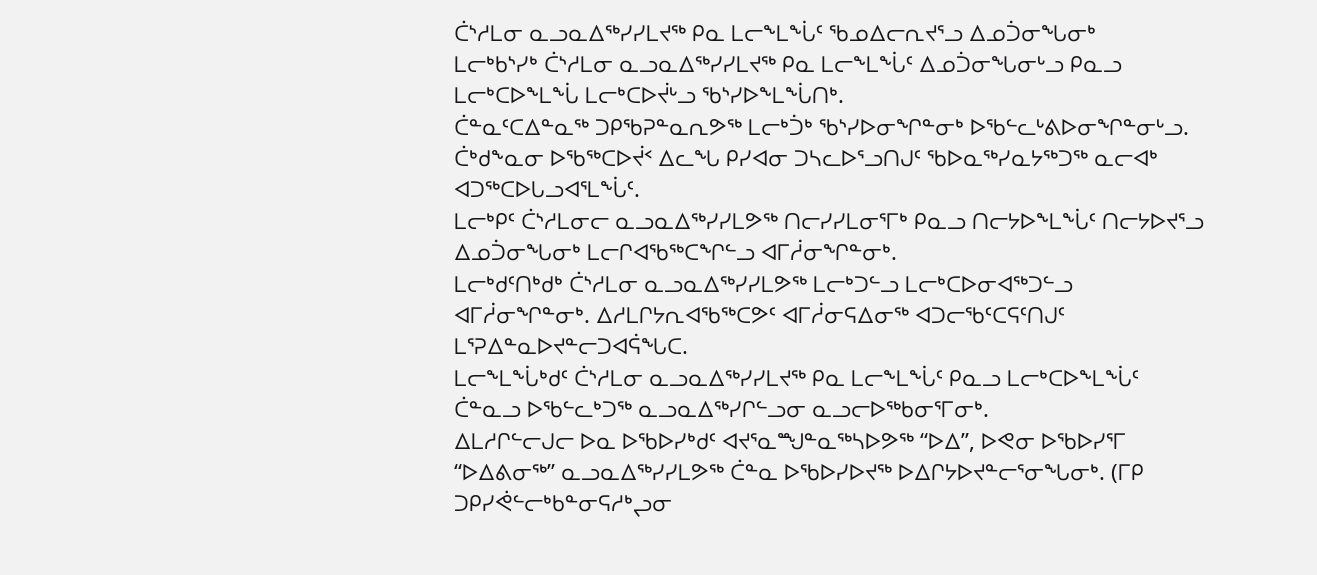ᑖᔅᓱᒪᓂ ᓇᓗᓇᐃᖅᓯᓯᒪᔪᖅ ᑭᓇ ᒪᓕᖕᒪᖕᒑᑦ ᖃᓄᐃᓕᕆᔪᕐᓗ ᐃᓄᑑᓂᖓᓂᒃ
ᒪᓕᒃᑲᔅᓯᒃ ᑖᔅᓱᒪᓂ ᓇᓗᓇᐃᖅᓯᓯᒪᔪᖅ ᑭᓇ ᒪᓕᖕᒪᖕᒑᑦ ᐃᓄᑑᓂᖓᓂᒡᓗ ᑭᓇᓗ ᒪᓕᒃᑕᐅᖕᒪᖕᒑ ᒪᓕᒃᑕᐅᔫᒡᓗ ᖃᔅᓯᐅᖕᒪᖕᒑᑎᒃ.
ᑖᓐᓇᑦᑕᐃᓐᓇᖅ ᑐᑭᖃᕈᓐᓇᕆᕗᖅ ᒪᓕᒃᑑᒃ ᖃᔅᓯᐅᓂᖏᓐᓂᒃ ᐅᖃᓪᓚᒡᕕᐅᓂᖏᓐᓂᒡᓗ. ᑖᒃᑯᖕᓇᓂ ᐅᖃᖅᑕᐅᔫᑉ ᐃᓚᖓ ᑭᓯᐊᓂ ᑐᓴᓚᐅᕐᓗᑎᒍᑦ ᖃᐅᓇᖅᓯᓇᔭᖅᑐᖅ ᓇᓕᐊᒃ ᐊᑐᖅᑕᐅᒐᓗᐊᕐᒪᖕᒑᑦ.
ᒪᓕᒃᑭᑦ ᑖᔅᓱᒪᓂᓕ ᓇᓗᓇᐃᖅᓯᓯᒪᕗᖅ ᑎᓕᓯᓯᒪᓂᕐᒥᒃ ᑭᓇᓗ ᑎᓕᔭᐅᖕᒪᖕᒑᑦ ᑎᓕᔭᐅᔪᕐᓗ ᐃᓄᑑᓂᖓᓂᒃ ᒪᓕᒋᐊᖃᖅᑕᖏᓪᓗ ᐊᒥᓲᓂᖏᓐᓂᒃ.
ᒪᓕᒃᑯᑦᑎᒃᑯᒃ ᑖᔅᓱᒪᓂ ᓇᓗᓇᐃᖅᓯᓯᒪᕗᖅ ᒪᓕᒃᑐᓪᓗ ᒪᓕᒃᑕᐅᓂᐊᖅᑐᓪᓗ ᐊᒥᓲᓂᖏᓐᓂᒃ. ᐃᓱᒪᒋᔭᕆᐊᖃᖅᑕᕗᑦ ᐊᒥᓲᓂᕋᐃᓂᖅ ᐊᑐᓕᖃᑦᑕᕋᑦᑎᒍᑦ ᒪᕐᕈᐃᓐᓇᐅᔪᓐᓕᑐᐊᕌᖓᑕ.
ᒪᓕᖕᒪᖕᒑᒃᑯᑦ ᑖᔅᓱᒪᓂ ᓇᓗᓇᐃᖅᓯᓯᒪᔪᖅ ᑭᓇ ᒪᓕᖕᒪᖕᒑᑦ ᑭᓇᓗ ᒪᓕᒃᑕᐅᖕᒪᖕᒑᑦ ᑖᓐᓇᓗ ᐅᖃᓪᓚᒃᑐᖅ ᓇᓗᓇᐃᖅᓯᒋᓪᓗᓂ ᓇᓗᓕᐅᖅᑲᓂᕐᒥᓂᒃ.
ᐃᒪᓱᒋᓪᓕᒍᓕ ᐅᓇ ᐅᖃᐅᓯᒃᑯᑦ ᐊᔪᕐᓇᙳᓐᓇᖅᓴᐅᕗᖅ “ᐅᐃ”, ᐅᕙᓂ ᐅᖃᐅᓯᕐᒥ “ᐅᐃᕕᓂᖅ” ᓇᓗᓇᐃᖅᓯᓯᒪᕗᖅ ᑖᓐᓇ ᐅᖃᐅᓯᐅᔪᖅ ᐅᐃᒋᔭᐅᔪᓐᓕᕐᓂᖓᓂᒃ. (ᒥᑭ ᑐᑭᓯᕚᓪᓕᒃᑲᓐᓂᕋᓱᒃᖢᓂ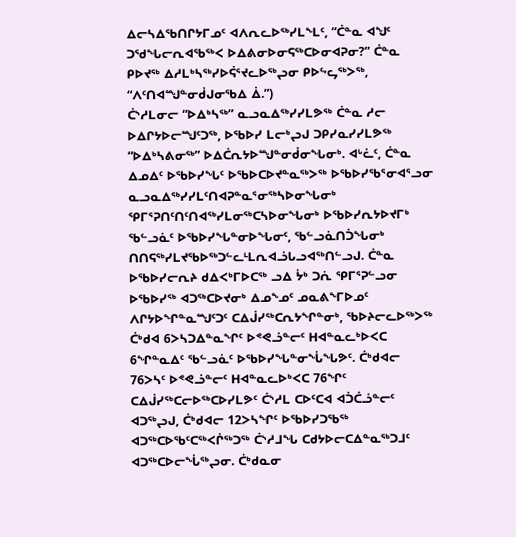ᐃᓕᓴᐃᖃᑎᒋᔭᒥᓄᑦ ᐊᐱᕆᓚᐅᖅᓯᒪᖕᒪᑦ, “ᑖᓐᓇ ᐊᖑᑦ ᑐᖁᖓᓕᕆᐊᖃᖅᐸ ᐅᐃᕕᓂᐅᓂᕋᖅᑕᐅᓂᐊᕈᓂ?” ᑖᓐᓇ ᑭᐅᔪᖅ ᐃᓱᒪᒃᓴᖅᓯᐅᕌᕐᔪᓚᐅᖅᖢᓂ ᑭᐅᖦᖤᖅᐳᖅ, “ᐱᑦᑎᐊᙳᓐᓂᑰᒍᓂᖃᐃ ᐄ.”)
ᑖᔅᓱᒪᓂᓕ “ᐅᐃᒃᓴᖅ” ᓇᓗᓇᐃᖅᓯᓯᒪᕗᖅ ᑖᓐᓇ ᓱᓕ ᐅᐃᒋᔭᐅᓕᙳᑦᑐᖅ, ᐅᖃᐅᓯ ᒪᓕᒃᖢᒍ ᑐᑭᓯᓇᓯᓯᒪᕗᖅ “ᐅᐃᒃᓴᕕᓂᖅ” ᐅᐃᑖᕆᔭᐅᙳᓐᓂᑰᓂᖓᓂᒃ. ᐊᒡᓛᑦ, ᑖᓐᓇ ᐃᓄᐃᑦ ᐅᖃᐅᓯᖓᑦ ᐅᖃᐅᑕᐅᔪᓐᓇᖅᐳᖅ ᐅᖃᐅᓯᖃᕐᓂᐊᕐᓗᓂ ᓇᓗᓇᐃᖅᓯᓯᒪᑦᑎᐊᕈᓐᓇᕐᓂᖅᓴᐅᓂᖓᓂᒃ ᕿᒥᕐᕈᑎᑦᑎᑦᑎᐊᖅᓯᒪᓂᖅᑕᓴᐅᓂᖓᓂᒃ ᐅᖃᐅᓯᕆᔭᐅᔪᒥᒃ ᖃᓪᓗᓈᑦ ᐅᖃᐅᓯᖓᓐᓂᐅᖓᓂᑦ, ᖃᓪᓗᓈᑎᑑᖓᓂᒃ ᑎᑎᕋᖅᓯᒪᔪᖃᐅᖅᑐᓪᓚᒻᒪᕆᐊᓘᒐᓗᐊᖅᑎᓪᓗᒍ. ᑖᓐᓇ ᐅᖃᐅᓯᓕᕆᔨ ᑯᐃᐸᒃᒥᐅᑕᖅ ᓗᐃ ᔮᒃ ᑐᕇ ᕿᒥᕐᕈᓪᓗᓂ ᐅᖃᐅᓯᖅ ᐊᑐᖅᑕᐅᔪᓂᒃ ᐃᓄᖕᓄᑦ ᓄᓇᕕᖕᒥᐅᓄᑦ ᐱᒋᔭᐅᖏᓐᓇᙳᑦᑐᑦ ᑕᐃᒎᓯᖅᑕᕆᔭᖏᓐᓂᒃ, ᖃᐅᔨᓕᓚᐅᖅᐳᖅ ᑖᒃᑯᐊ 6ᐳᓴᑐᐃᓐᓇᖏᑦ ᐅᕝᕙᓘᓐᓕᑦ ᕼᐊᓐᓇᓚᒃᐅᐸᑕ 6ᖏᓐᓇᐃᑦ ᖃᓪᓗᓈᑦ ᐅᖃᐅᓯᖓᓐᓂᖕᒑᖓᕗᑦ. ᑖᒃᑯᐊᓕ 76ᐳᓴᑦ ᐅᕝᕙᓘᓐᓕᑦ ᕼᐊᓐᓇᓚᐅᒃᐸᑕ 76ᖏᑦ ᑕᐃᒎᓯᖅᑕᓕᐅᖅᑕᐅᓯᒪᕗᑦ ᑖᔅᓱᒪ ᑕᐅᑦᑕᐊ ᐊᑑᑖᓘᓐᓕᑦ ᐊᑐᖅᖢᒍ, ᑖᒃᑯᐊᓕ 12ᐳᓴᖏᑦ ᐅᖃᐅᓯᑐᖃᖅ ᐊᑐᖅᑕᐅᖃᑦᑕᖅᐸᒌᖅᑐᖅ ᑖᔅᓱᒧᖓ ᑕᑯᔭᐅᓕᑕᐃᓐᓇᖅᑐᒧᑦ ᐊᑐᖅᑕᐅᓕᖕᒑᖅᖢᓂ. ᑖᒃᑯᓇᓂ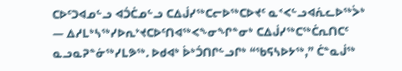ᑕᐅᑦᑐᐊᓄᓪᓗ ᐊᑑᑖᓄᓪᓗ ᑕᐃᒎᓯᖅᑕᓕᐅᖅᑕᐅᔪᑦ ᓇᑉᐸᓪᓗᐊᕇᓚᐅᖅᐴᒃ — ᐃᓱᒪᒃᓴᖅᓯᐅᕆᔾᔪᑕᐅᑦᑎᐊᖅᐸᖕᓂᖏᓐᓂᒃ ᑕᐃᒎᓯᖅᑕᖅᑖᕆᑎᑕᑦ ᓇᓗᓇᕈᓐᓃᖅᓯᒪᕗᖅ. ᐅᑯᐊᒃ ᐆᒃᑑᑎᒋᓪᓗᒋᒃ “ᖃᕋᓴᐅᔭᖅ,” ᑖᓐᓇᒎᖅ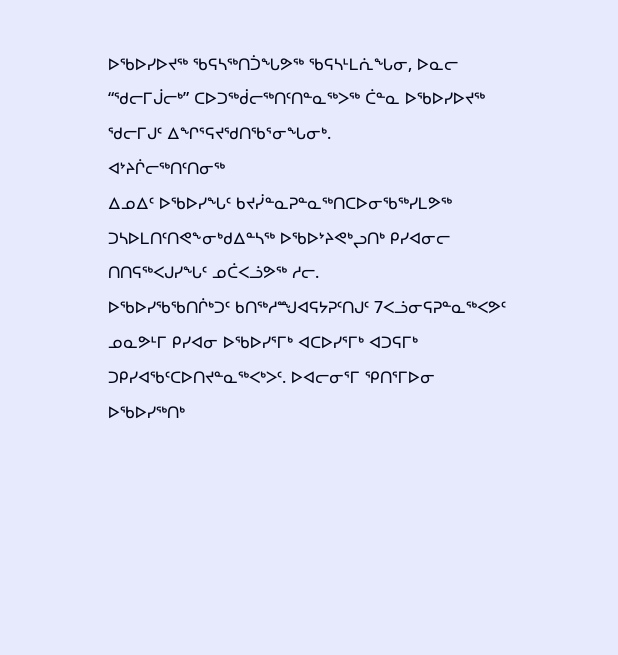ᐅᖃᐅᓯᐅᔪᖅ ᖃᕋᓴᖅᑎᑑᖓᕗᖅ ᖃᕋᓴᒻᒪᕇᖓᓂ, ᐅᓇᓕ “ᖁᓕᒥᒎᓕᒃ” ᑕᐅᑐᖅᑰᓕᖅᑎᑦᑎᓐᓇᖅᐳᖅ ᑖᓐᓇ ᐅᖃᐅᓯᐅᔪᖅ ᖁᓕᒥᒍᑦ ᐃᖏᕐᕋᔪᖁᑎᖃᕐᓂᖓᓂᒃ.
ᐊᔾᔨᒌᓕᖅᑎᑦᑎᓂᖅ
ᐃᓄᐃᑦ ᐅᖃᐅᓯᖓᑦ ᑲᔪᓰᓐᓇᕈᓐᓇᖅᑎᑕᐅᓂᖃᖅᓯᒪᕗᖅ ᑐᓴᐅᒪᑎᑦᑎᕙᖕᓂᒃᑯᐃᓐᓴᖅ ᐅᖃᐅᔾᔨᕙᒃᖢᑎᒃ ᑭᓯᐊᓂᓕ ᑎᑎᕋᖅᐸᒍᓯᖓᑦ ᓄᑖᐸᓘᕗᖅ ᓱᓕ.
ᐅᖃᐅᓯᖃᖃᑎᒌᒃᑐᑦ ᑲᑎᖅᓱᙳᐊᕋᔭᕈᑦᑎᒍᑦ 7ᐸᓘᓂᕋᕈᓐᓇᖅᐸᕗᑦ ᓄᓇᕗᒻᒥ ᑭᓯᐊᓂ ᐅᖃᐅᓯᕐᒥᒃ ᐊᑕᐅᓯᕐᒥᒃ ᐊᑐᕋᒥᒃ ᑐᑭᓯᐊᖃᑦᑕᐅᑎᔪᓐᓇᖅᐸᒃᐳᑦ. ᐅᐊᓕᓂᕐᒥ ᕿᑎᕐᒥᐅᓂ ᐅᖃᐅᓯᖅᑎᒃ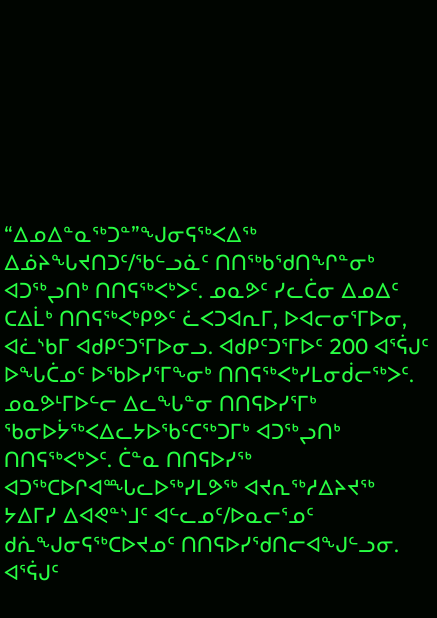“ᐃᓄᐃᓐᓇᖅᑐᓐ”ᖑᓂᕋᖅᐸᐃᖅ ᐃᓅᔨᖓᔪᑎᑐᑦ/ᖃᓪᓗᓈᑦ ᑎᑎᖅᑲᖁᑎᖏᓐᓂᒃ ᐊᑐᖅᖢᑎᒃ ᑎᑎᕋᖅᐸᒃᐳᑦ. ᓄᓇᕗᑦ ᓯᓚᑖᓂ ᐃᓄᐃᑦ ᑕᐃᒫᒃ ᑎᑎᕋᖅᐸᒃᑭᕗᑦ ᓛᐸᑐᐊᕆᒥ, ᐅᐊᓕᓂᕐᒥᐅᓂ, ᐊᓛᔅᑲᒥ ᐊᑯᑭᑦᑐᕐᒥᐅᓂᓗ. ᐊᑯᑭᑦᑐᕐᒥᐅᑦ 200 ᐊᕐᕌᒍᑦ ᐅᖓᑖᓄᑦ ᐅᖃᐅᓯᕐᒥᖕᓂᒃ ᑎᑎᕋᖅᐸᒃᓯᒪᓂᑰᓕᖅᐳᑦ.
ᓄᓇᕗᒻᒥᐅᓪᓕ ᐃᓚᖓᓐᓂ ᑎᑎᕋᐅᓯᕐᒥᒃ ᖃᓂᐅᔮᖅᐸᐃᓚᔭᐅᖃᑦᑕᖅᑐᒥᒃ ᐊᑐᖅᖢᑎᒃ ᑎᑎᕋᖅᐸᒃᐳᑦ. ᑖᓐᓇ ᑎᑎᕋᐅᓯᖅ ᐊᑐᖅᑕᐅᒋᐊᙵᓚᐅᖅᓯᒪᕗᖅ ᐊᔪᕆᖅᓱᐃᔨᔪᖅ ᔭᐃᒥᓯ ᐃᐊᕙᓐᔅᒧᑦ ᐊᓪᓚᓄᑦ/ᐅᓇᓕᕐᓄᑦ ᑯᕇᖑᓂᕋᖅᑕᐅᔪᓄᑦ ᑎᑎᕋᐅᓯᖁᑎᓕᐊᖑᓪᓗᓂ. ᐊᕐᕌᒍᑦ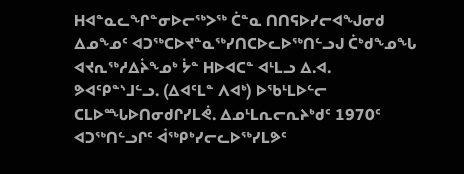ᕼᐊᓐᓇᓚᖏᓐᓂᐅᓕᖅᐳᖅ ᑖᓐᓇ ᑎᑎᕋᐅᓯᓕᐊᖑᓂᑯ ᐃᓄᖕᓄᑦ ᐊᑐᖅᑕᐅᔪᓐᓇᖅᓯᑎᑕᐅᓚᐅᖅᑎᓪᓗᒍ ᑖᒃᑯᖕᓄᖓ ᐊᔪᕆᖅᓱᐃᔩᖕᓄᒃ ᔮᓐ ᕼᐅᐊᑕᓐ ᐊᒻᒪᓗ ᐃ.ᐊ. ᕗᐊᑦᑭᓐᔅᒧᓪᓗ. (ᐃᐊᑦᒪᓐ ᐱᐊᒃ) ᐅᖃᒻᒪᐅᓪᓕ ᑕᒪᐅᙵᐅᑎᓂᑯᒋᓯᒪᕚ. ᐃᓄᒻᒪᕆᓕᕆᔨᒃᑯᑦ 1970ᑦ ᐊᑐᖅᑎᓪᓗᒋᑦ ᐋᖅᑭᒃᓯᓕᓚᐅᖅᓯᒪᕗᑦ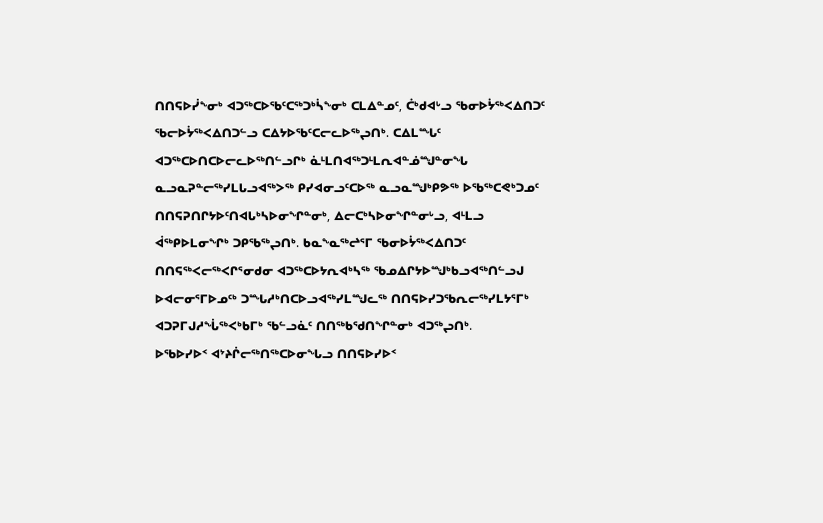ᑎᑎᕋᐅᓰᖕᓂᒃ ᐊᑐᖅᑕᐅᖃᑦᑕᖅᑐᒃᓵᖕᓂᒃ ᑕᒪᐃᓐᓄᑦ, ᑖᒃᑯᐊᒡᓗ ᖃᓂᐅᔮᖅᐸᐃᑎᑐᑦ ᖃᓕᐅᔮᖅᐸᐃᑎᑐᓪᓗ ᑕᐃᔭᐅᖃᑦᑕᓕᓚᐅᖅᖢᑎᒃ. ᑕᐃᒪᙵᑦ ᐊᑐᖅᑕᐅᑎᑕᐅᓕᓚᐅᖅᑎᓪᓗᒋᒃ ᓈᒻᒪᑎᐊᖅᑐᒻᒪᕆᐊᓐᓅᙳᓐᓂᖓ ᓇᓗᓇᕈᓐᓕᖅᓯᒪᒐᓗᐊᖅᐳᖅ ᑭᓯᐊᓂᓗᑦᑕᐅᖅ ᓇᓗᓇᙳᒃᑭᕗᖅ ᐅᖃᖅᑕᕙᒃᑐᓄᑦ ᑎᑎᕋᕈᑎᒋᔭᐅᑦᑎᐊᒐᒃᓴᐅᓂᖏᓐᓂᒃ, ᐃᓕᑕᒃᓴᐅᓂᖏᓐᓂᒡᓗ, ᐊᒻᒪᓗ ᐋᖅᑭᐅᒪᓂᖏᒃ ᑐᑭᖃᖅᖢᑎᒃ. ᑲᓇᖕᓇᖅᖠᕐᒥ ᖃᓂᐅᔮᖅᐸᐃᑎᑐᑦ ᑎᑎᕋᖅᐸᓕᖅᐸᒋᕐᓂᑯᓂ ᐊᑐᖅᑕᐅᔭᕆᐊᒃᓴᖅ ᖃᓄᐃᒋᔭᐅᙳᒃᑲᓗᐊᖅᑎᓪᓗᒍ ᐅᐊᓕᓂᕐᒥᐅᓄᑦᒃ ᑐᙵᓱᒃᑎᑕᐅᓗᐊᖅᓯᒪᙳᓚᖅ ᑎᑎᕋᐅᓯᑐᖃᕆᓕᖅᓯᒪᔭᕐᒥᒃ ᐊᑐᕈᒥᒍᓱᖕᒑᖅᐸᒃᑲᒥᒃ ᖃᓪᓗᓈᑦ ᑎᑎᖅᑲᖁᑎᖏᓐᓂᒃ ᐊᑐᖅᖢᑎᒃ.
ᐅᖃᐅᓯᐅᑉ ᐊᔾᔨᒌᓕᖅᑎᖅᑕᐅᓂᖓᓗ ᑎᑎᕋᐅᓯᐅᑉ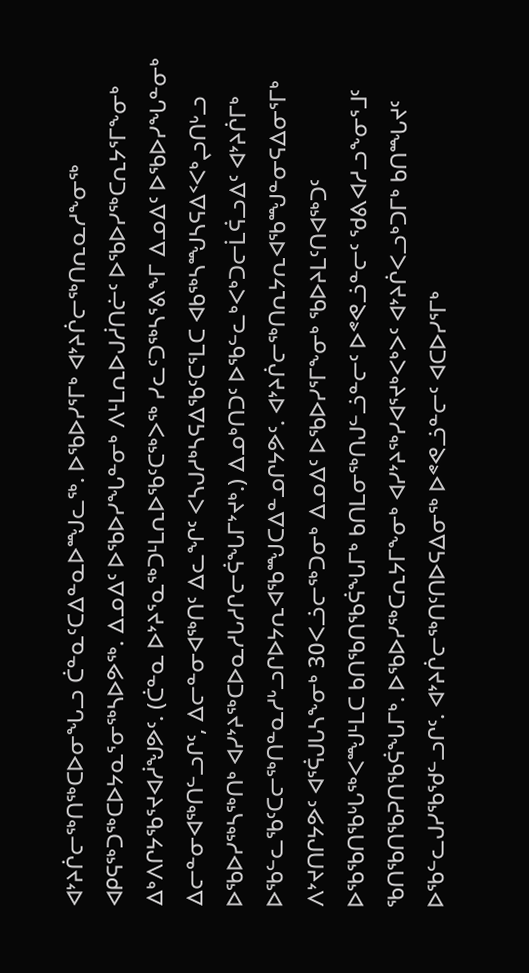ᐊᔾᔨᒌᓕᖅᑎᖅᑕᐅᓂᖓᓗ ᑖᓐᓇᑦᑕᐃᓐᓇᐅᙳᓚᖅ. ᐅᖃᐅᓯᕐᒥᒃ ᐊᔾᔨᒌᓕᖅᑎᕆᓇᓱᖕᓂᖅ ᐊᑭᕋᖅᑐᖅᑕᐅᔭᓇᕐᓂᖅᓴᐅᕗᖅ. ᐃᓄᐃᑦ ᐅᖃᐅᓯᖓᓐᓂᒃ ᐱᒻᒪᕆᐅᒍᓲᑎᓖᑦ ᐅᖃᐅᓯᖅᑕᕆᔭᕐᒥᖕᓂᒃ ᐃᒃᐱᒋᔭᖃᕐᔪᐊᓲᖑᕗᑦ. (ᑖᓐᓇ ᐅᔾᔨᕐᓇᖅᑐᒻᒪᕆᐅᖃᑦᑕᖅᐳᖅ ᓯᓚᑦᑐᖅᓴᕐᕕᖕᒥ ᐃᓄᐃᑦ ᐅᖃᐅᓯᖓᓐᓂᒃ ᐃᓕᓐᓂᐊᖅᑎᓪᓗᒋᑦ, ᐃᓕᓐᓂᐊᖅᑎᑦ ᐃᓚᖏᑦ ᐸᓴᒍᓱᒃᓴᕋᐃᖃᑦᑕᕐᒪᑕ ᐊᑲᖅᓴᙳᓴᕋᐃᑉᐸᒃᖢᑎᒡᓗ ᐅᖃᐅᓯᖅᓴᖅᑎᒃ ᐊᓯᔾᔨᖅᑕᐅᓇᓱᒐᓱᒋᓕᕌᖓᒥᔾᔪᒃ.) ᐃᓄᒃᑎᑐᑦ ᐅᖃᓪᓚᒃᐸᒃᑐᓕᒫᕌᓗᐃᑦ ᐊᔾᔨᒌᒥᒃ ᐅᖃᓪᓚᖃᑦᑕᓕᖅᑎᓐᓇᓱᒡᓗᒋᐅᔭᕆᐊᖃᙳᑕᐃᓐᓄᒋᔭᕗᑦ. ᐊᔾᔨᒌᓕᖅᑎᕆᔭᕆᐊᖃᙳᓐᓂᕋᐃᓂᕐᒥᒃ ᐱᔾᔪᑎᒋᔭᕗᑦ ᐊᕐᕌᒍᒐᓴᖕᓂᒃ 30ᐸᓘᓕᖅᑐᓂᒃ ᐃᓄᐃᑦ ᐅᖃᐅᓯᕐᒥᖕᓂᒃ ᖃᐅᔨᒪᑦᑎᐊᖅᑐᑦ ᐅᖃᖃᑎᖃᒡᒐᖅᐸᙳᒻᒪᑕ ᑲᑎᖃᑎᖃᕌᖓᒥᒃ ᑲᑎᒪᓂᖅᑎᒍᓪᓘᓐᓕᑦ ᐅᕝᕙᓘᓐᓕᑦ ᖁᕕᐊᓱᓗᖕᓂᕐᒧᑦ ᖃᑎᖃᑎᖃᕈᑎᖃᕌᖓᒥᒃ. ᐅᖃᐅᓯᖅᑕᕆᔭᒥᖕᓂᒃ ᐊᓯᔾᔨᖅᓯᐊᕐᔪᒃᐸᒃᐳᑦ ᐊᔾᔨᒌᐸᓗᒃᑐᒥᒃ ᑲᑎᙵᔪᑦ ᐅᖃᓪᓚᒍᓯᖃᖁᓪᓗᒋᑦ. ᐊᔾᔨᒌᓕᖅᑎᑦᑎᐅᕋᐃᓂᖅ ᐅᕝᕙᓘᓐᓕᑦ ᐊᑕᐅᓯᕐᒥᒃ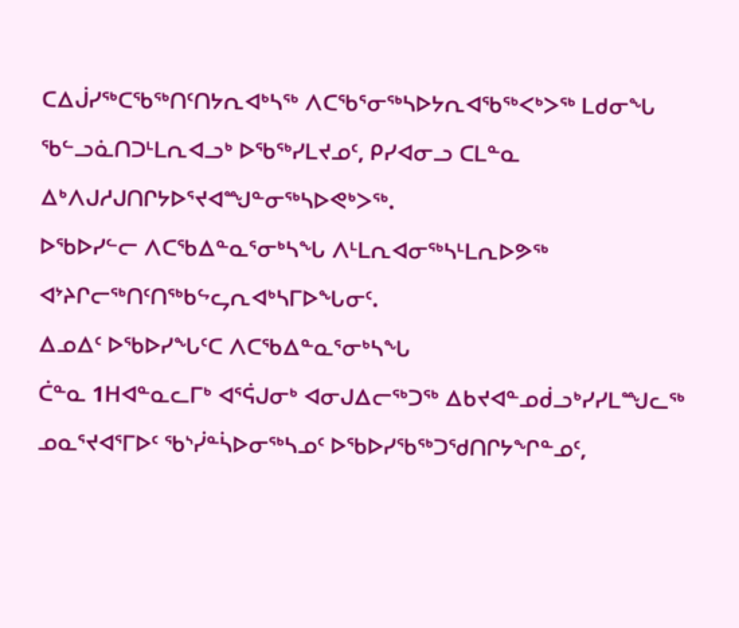ᑕᐃᒎᓯᖅᑕᖃᖅᑎᑦᑎᔭᕆᐊᒃᓴᖅ ᐱᑕᖃᕐᓂᖅᓴᐅᔭᕆᐊᖃᖅᐸᒃᐳᖅ ᒪᑯᓂᖓ ᖃᓪᓗᓈᑎᑐᒻᒪᕆᐊᓗᒃ ᐅᖃᖅᓯᒪᔪᓄᑦ, ᑭᓯᐊᓂᓗ ᑕᒪᓐᓇ ᐃᒃᐱᒍᓱᒍᑎᒋᔭᐅᕐᔪᐊᙳᓐᓂᖅᓴᐅᕙᒃᐳᖅ.
ᐅᖃᐅᓯᓪᓕ ᐱᑕᖃᐃᓐᓇᕐᓂᒃᓴᖓ ᐱᒻᒪᕆᐊᓂᖅᓴᒻᒪᕆᐅᕗᖅ ᐊᔾᔨᒋᓕᖅᑎᑦᑎᖅᑲᖦᖤᕆᐊᒃᓴᒥᐅᖓᓂᑦ.
ᐃᓄᐃᑦ ᐅᖃᐅᓯᖓᑦᑕ ᐱᑕᖃᐃᓐᓇᕐᓂᒃᓴᖓ
ᑖᓐᓇ 1ᕼᐊᓐᓇᓚᒥᒃ ᐊᕐᕌᒍᓂᒃ ᐊᓂᒍᐃᓕᖅᑐᖅ ᐃᑲᔪᐊᓐᓄᑰᓗᒃᓯᓯᒪᙳᓚᖅ ᓄᓇᕐᔪᐊᕐᒥᐅᑦ ᖃᔅᓰᓐᓵᐅᓂᖅᓴᓄᑦ ᐅᖃᐅᓯᖃᖅᑐᖁᑎᒋᔭᖏᓐᓄᑦ,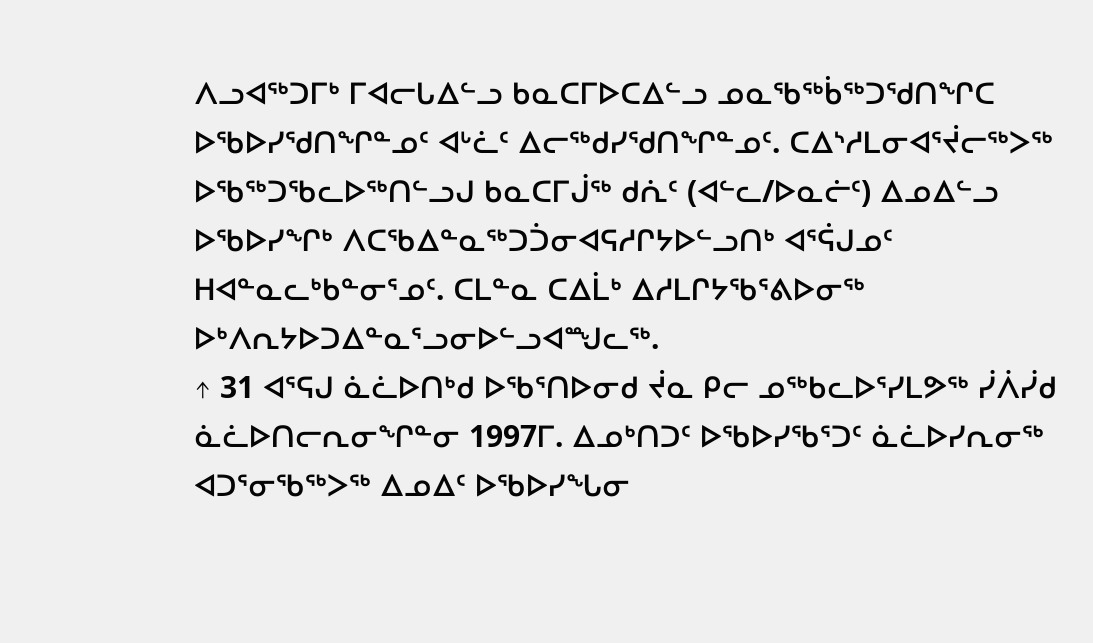ᐱᓗᐊᖅᑐᒥᒃ ᒥᐊᓕᒐᐃᓪᓗ ᑲᓇᑕᒥᐅᑕᐃᓪᓗ ᓄᓇᖃᖅᑳᖅᑐᖁᑎᖏᑕ ᐅᖃᐅᓯᖁᑎᖏᓐᓄᑦ ᐊᒡᓛᑦ ᐃᓕᖅᑯᓯᖁᑎᖏᓐᓄᑦ. ᑕᐃᔅᓱᒪᓂᐊᕐᔫᓕᖅᐳᖅ ᐅᖃᖅᑐᖃᓚᐅᖅᑎᓪᓗᒍ ᑲᓇᑕᒥᒎᖅ ᑯᕇᑦ (ᐊᓪᓚ/ᐅᓇᓖᑦ) ᐃᓄᐃᓪᓗ ᐅᖃᐅᓯᖏᒃ ᐱᑕᖃᐃᓐᓇᖅᑐᑑᓂᐊᕋᓱᒋᔭᐅᓪᓗᑎᒃ ᐊᕐᕌᒍᓄᑦ ᕼᐊᓐᓇᓚᒃᑲᓐᓂᕐᓄᑦ. ᑕᒪᓐᓇ ᑕᐃᒫᒃ ᐃᓱᒪᒋᔭᖃᕐᕕᐅᓂᖅ ᐅᒃᐱᕆᔭᐅᑐᐃᓐᓇᕐᓗᓂᐅᓪᓗᐊᙳᓚᖅ.
↑ 31 ᐊᕐᕋᒍ ᓈᓛᐅᑎᒃᑯ ᐅᖃᕐᑎᐅᓂᑯ ᔫᓇ ᑭᓕ ᓄᖅᑲᓚᐅᕐᓯᒪᕗᖅ ᓰᐲᓰᑯ ᓈᓛᐅᑎᓕᕆᓂᖏᓐᓂ 1997ᒥ. ᐃᓄᒃᑎᑐᑦ ᐅᖃᐅᓯᖃᕐᑐᑦ ᓈᓛᐅᓯᕆᓂᖅ ᐊᑐᕐᓂᖃᖅᐳᖅ ᐃᓄᐃᑦ ᐅᖃᐅᓯᖓᓂ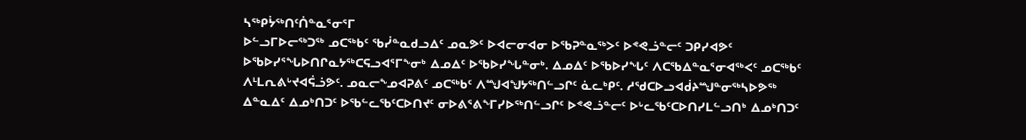ᓴᖅᑭᔮᖅᑎᑦᑏᓐᓇᕐᓂᕐᒥ
ᐅᓪᓗᒥᐅᓕᖅᑐᖅ ᓄᑕᖅᑲᑦ ᖃᓰᓐᓇᑯᓗᐃᑦ ᓄᓇᕗᑦ ᐅᐊᓕᓂᐊᓂ ᐅᖃᕈᓐᓇᖅᐳᑦ ᐅᕝᕙᓘᓐᓕᑦ ᑐᑭᓯᐊᕗᑦ ᐅᖃᐅᓯᕐᖓᐅᑎᒋᓇᔭᖅᑕᕋᓗᐊᕐᒥᖕᓂᒃ ᐃᓄᐃᑦ ᐅᖃᐅᓯᖓᓐᓂᒃ. ᐃᓄᐃᑦ ᐅᖃᐅᓯᖓᑦ ᐱᑕᖃᐃᓐᓇᕐᓂᐊᖅᐸᑦ ᓄᑕᖅᑲᑦ ᐱᒻᒪᕆᕕᒡᔪᐊᕌᓘᕗᑦ. ᓄᓇᓕᖕᓄᐊᕈᕕᑦ ᓄᑕᖅᑲᑦ ᐱᙳᐊᖑᔭᖅᑎᓪᓗᒋᑦ ᓈᓚᒃᑭᑦ. ᓱᖁᑕᐅᓗᐊᑰᔨᙳᓐᓂᖅᓴᐅᕗᖅ ᐃᓐᓇᐃᑦ ᐃᓄᒃᑎᑐᑦ ᐅᖃᓪᓚᖃᑦᑕᐅᑎᔪᑦ ᓂᐅᕕᕐᕕᖕᒥᓯᐅᖅᑎᓪᓗᒋᑦ ᐅᕝᕙᓘᓐᓕᑦ ᐅᒡᓚᖃᑦᑕᐅᑎᓯᒪᓪᓗᑎᒃ ᐃᓄᒃᑎᑐᑦ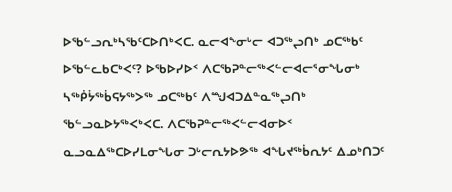ᐅᖃᓪᓗᕆᒃᓴᖃᑦᑕᐅᑎᒃᐸᑕ. ᓇᓕᐊᖕᓂᒡᓕ ᐊᑐᖅᖢᑎᒃ ᓄᑕᖅᑲᑦ ᐅᖃᓪᓚᑲᑕᒃᐸᑦ? ᐅᖃᐅᓯᐅᑉ ᐱᑕᖃᕈᓐᓕᖅᐸᓪᓕᐊᓕᕐᓂᖓᓂᒃ ᓴᖅᑮᔮᖅᑳᕋᔭᖅᐳᖅ ᓄᑕᖅᑲᑦ ᐱᙳᐊᑐᐃᓐᓇᖅᖢᑎᒃ ᖃᓪᓗᓇᐅᔭᖅᐸᒃᐸᑕ. ᐱᑕᖃᕈᓐᓕᖅᐸᓪᓕᐊᓂᐅᑉ ᓇᓗᓇᐃᖅᑕᐅᓯᒪᓂᖓᓂ ᑐᒡᓕᕆᔭᐅᕗᖅ ᐊᖓᔪᖅᑳᕆᔭᑦ ᐃᓄᒃᑎᑐᑦ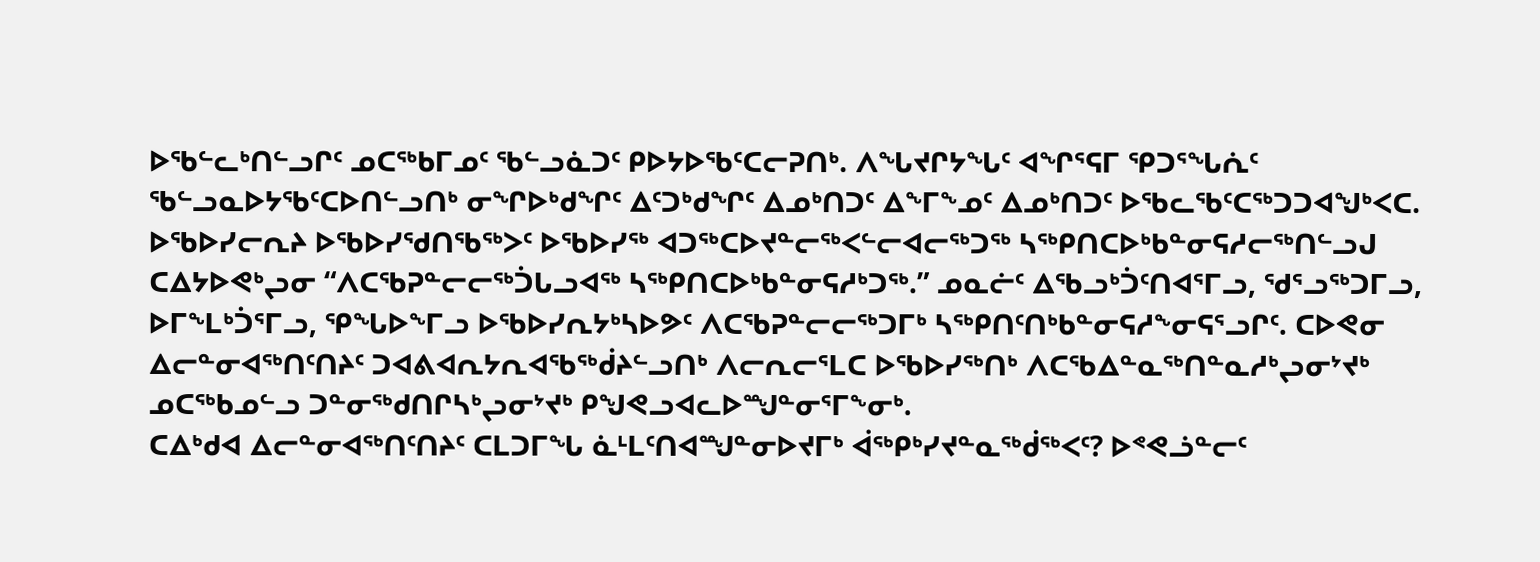ᐅᖃᓪᓚᒃᑎᓪᓗᒋᑦ ᓄᑕᖅᑲᒥᓄᑦ ᖃᓪᓗᓈᑐᑦ ᑭᐅᔭᐅᖃᑦᑕᓕᕈᑎᒃ. ᐱᖓᔪᒋᔭᖓᑦ ᐊᖏᕐᕋᒥ ᕿᑐᕐᖓᕇᑦ ᖃᓪᓗᓇᐅᔭᖃᑦᑕᐅᑎᓪᓗᑎᒃ ᓂᖏᐅᒃᑯᖏᑦ ᐃᑦᑐᒃᑯᖏᑦ ᐃᓄᒃᑎᑐᑦ ᐃᖕᒥᖕᓄᑦ ᐃᓄᒃᑎᑐᑦ ᐅᖃᓚᖃᑦᑕᖅᑐᑐᐊᖑᒃᐸᑕ.
ᐅᖃᐅᓯᓕᕆᔨ ᐅᖃᐅᓯᖁᑎᖃᖅᐳᑦ ᐅᖃᐅᓯᖅ ᐊᑐᖅᑕᐅᔪᓐᓕᖅᐸᓪᓕᐊᓕᖅᑐᖅ ᓴᖅᑭᑎᑕᐅᒃᑲᓐᓂᕋᓱᓕᖅᑎᓪᓗᒍ ᑕᐃᔭᐅᕙᒃᖢᓂ “ᐱᑕᖃᕈᓐᓕᓕᖅᑑᒐᓗᐊᖅ ᓴᖅᑭᑎᑕᐅᒃᑲᓐᓂᕋᓱᒃᑐᖅ.” ᓄᓇᓖᑦ ᐃᖃᓗᒃᑑᑦᑎᐊᕐᒥᓗ, ᖁᕐᓗᖅᑐᒥᓗ, ᐅᒥᖕᒪᒃᑑᕐᒥᓗ, ᕿᖓᐅᖕᒥᓗ ᐅᖃᐅᓯᕆᔭᒃᓴᐅᕗᑦ ᐱᑕᖃᕈᓐᓕᓕᖅᑐᒥᒃ ᓴᖅᑭᑎᑦᑎᒃᑲᓐᓂᕋᓱᖕᓂᕋᕐᓗᒋᑦ. ᑕᐅᕙᓂ ᐃᓕᓐᓂᐊᖅᑎᑦᑎᔨᑦ ᑐᐊᕕᐊᕆᔭᕆᐊᖃᖅᑰᔨᓪᓗᑎᒃ ᐱᓕᕆᓕᕐᒪᑕ ᐅᖃᐅᓯᖅᑎᒃ ᐱᑕᖃᐃᓐᓇᖅᑎᓐᓇᓱᒃᖢᓂᔾᔪᒃ ᓄᑕᖅᑲᓄᓪᓗ ᑐᓐᓂᖅᑯᑎᒋᓴᒃᖢᓂᔾᔪᒃ ᑭᖑᕙᓗᐊᓚᐅᙳᓐᓂᕐᒥᖕᓂᒃ.
ᑕᐃᒃᑯᐊ ᐃᓕᓐᓂᐊᖅᑎᑦᑎᔨᑦ ᑕᒪᑐᒥᖓ ᓈᒻᒪᑦᑎᐊᙳᓐᓂᐅᔪᒥᒃ ᐋᖅᑭᒃᓯᔪᓐᓇᖅᑰᖅᐸᑦ? ᐅᕝᕙᓘᓐᓕᑦ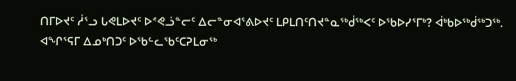ᑎᒥᐅᔪᑦ ᓲᕐᓗ ᒐᕙᒪᐅᔪᑦ ᐅᕝᕙᓘᓐᓕᑦ ᐃᓕᓐᓂᐊᕐᕕᐅᔪᑦ ᒪᑭᒪᑎᑦᑎᔪᓐᓇᖅᑰᖅᐸᑦ ᐅᖃᐅᓯᕐᒥᒃ? ᐋᒃᑲᐅᖅᑰᖅᑐᖅ.
ᐊᖏᕐᕋᒥ ᐃᓄᒃᑎᑐᑦ ᐅᖃᓪᓚᖃᑦᑕᕈᒪᓂᖅ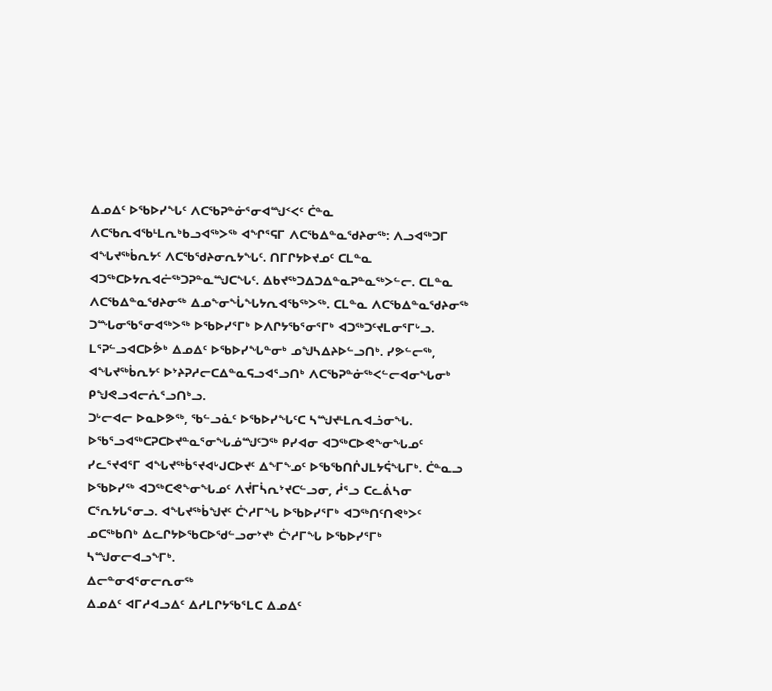ᐃᓄᐃᑦ ᐅᖃᐅᓯᖓᑦ ᐱᑕᖃᕈᓐᓃᕐᓂᐊᙳᑉᐸᑦ ᑖᓐᓇ ᐱᑕᖃᕆᐊᖃᒻᒪᕆᒃᑲᓗᐊᖅᐳᖅ ᐊᖏᕐᕋᒥ ᐱᑕᖃᐃᓐᓇᖁᔨᓂᖅ: ᐱᓗᐊᖅᑐᒥ ᐊᖓᔪᖅᑳᕆᔭᑦ ᐱᑕᖃᖁᔨᓂᕆᔭᖓᑦ. ᑎᒥᒋᔭᐅᔪᓄᑦ ᑕᒪᓐᓇ ᐊᑐᖅᑕᐅᔭᕆᐊᓖᖅᑐᕈᓐᓇᙳᑕᖓᑦ. ᐃᑲᔪᖅᑐᐃᑐᐃᓐᓇᕈᓐᓇᖅᐳᓪᓕ. ᑕᒪᓐᓇ ᐱᑕᖃᐃᓐᓇᖁᔨᓂᖅ ᐃᓄᖕᓂᖕᒑᖓᔭᕆᐊᖃᖅᐳᖅ. ᑕᒪᓐᓇ ᐱᑕᖃᐃᓐᓇᖁᔨᓂᖅ ᑐᙵᓂᖃᕐᓂᐊᖅᐳᖅ ᐅᖃᐅᓯᕐᒥᒃ ᐅᐱᒋᔭᖃᕐᓂᕐᒥᒃ ᐊᑐᖅᑐᑦᔪᒪᓂᕐᒥᒡᓗ.
ᒪᕐᕈᓪᓗᐊᑕᐅᕘᒃ ᐃᓄᐃᑦ ᐅᖃᐅᓯᖓᓐᓂᒃ ᓄᖑᓴᐃᔨᐅᓪᓗᑎᒃ. ᓯᕗᓪᓕᖅ, ᐊᖓᔪᖅᑳᕆᔭᑦ ᐅᔾᔨᕈᓱᓕᑕᐃᓐᓇᕋᓗᐊᕐᓗᑎᒃ ᐱᑕᖃᕈᓐᓃᖅᐸᓪᓕᐊᓂᖓᓂᒃ ᑭᖑᕙᓗᐊᓕᕇᕐᓗᑎᒃᓗ.
ᑐᒡᓕᐊᓕ ᐅᓇᐅᕗᖅ, ᖃᓪᓗᓈᑦ ᐅᖃᐅᓯᖓᑦᑕ ᓴᙳᔪᒻᒪᕆᐊᓘᓂᖓ. ᐅᖃᕐᓗᐊᖅᑕᕈᑕᐅᔪᓐᓇᕐᓂᖓᓅᙳᑦᑐᖅ ᑭᓯᐊᓂ ᐊᑐᖅᑕᐅᕙᖕᓂᖓᓄᑦ ᓯᓚᕐᔪᐊᕐᒥ ᐊᖓᔪᖅᑳᕐᔪᐊᒡᒍᑕᐅᔪᑦ ᐃᖕᒥᖕᓄᑦ ᐅᖃᖃᑎᒌᒍᒪᔭᕌᖓᒥᒃ. ᑖᓐᓇᓗ ᐅᖃᐅᓯᖅ ᐊᑐᖅᑕᕙᖕᓂᖓᓄᑦ ᐱᔫᒥᓵᕆᔾᔪᑕᓪᓗᓂ, ᓲᕐᓗ ᑕᓚᕖᓴᓂ ᑕᕐᕆᔭᒐᕐᓂᓗ. ᐊᖓᔪᖅᑳᖑᔪᑦ ᑖᔅᓱᒥᖓ ᐅᖃᐅᓯᕐᒥᒃ ᐊᑐᖅᑎᑦᑎᕙᒃᐳᑦ ᓄᑕᖅᑲᑎᒃ ᐃᓚᒋᔭᐅᖃᑕᐅᖁᓪᓗᓂᔾᔪᒃ ᑖᔅᓱᒥᖓ ᐅᖃᐅᓯᕐᒥᒃ ᓴᙳᓂᓕᐊᓗᖕᒥᒃ.
ᐃᓕᓐᓂᐊᕐᓂᓕᕆᓂᖅ
ᐃᓄᐃᑦ ᐊᒥᓱᐊᓗᐃᑦ ᐃᓱᒪᒋᔭᖃᕐᒪᑕ ᐃᓄᐃᑦ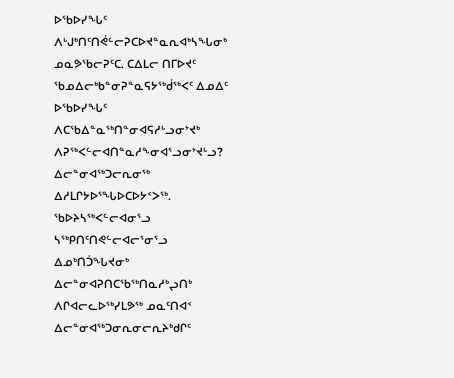ᐅᖃᐅᓯᖓᑦ ᐱᒡᒍᒃᑎᑦᑎᕚᓪᓕᕈᑕᐅᔪᓐᓇᕆᐊᒃᓴᖓᓂᒃ ᓄᓇᕗᖃᓕᕈᑦᑕ. ᑕᐃᒪᓕ ᑎᒥᐅᔪᑦ ᖃᓄᐃᓕᒃᑲᓐᓂᕈᓐᓇᕋᔭᖅᑰᖅᐸᑦ ᐃᓄᐃᑦ ᐅᖃᐅᓯᖓᑦ ᐱᑕᖃᐃᓐᓇᖅᑎᓐᓂᐊᕋᓱᒡᓗᓂᔾᔪᒃ ᐱᕈᖅᐸᓪᓕᐊᑎᓐᓇᓱᖕᓂᐊᕐᓗᓂᔾᔪᒡᓗ?
ᐃᓕᓐᓂᐊᖅᑐᓕᕆᓂᖅ ᐃᓱᒪᒋᔭᐅᕐᖓᐅᑕᐅᔭᑉᐳᖅ. ᖃᐅᔨᓴᖅᐸᓪᓕᐊᓂᕐᓗ ᓴᖅᑭᑎᑦᑎᕙᓪᓕᐊᓕᕐᓂᕐᓗ ᐃᓄᒃᑎᑑᖓᔪᓂᒃ ᐃᓕᓐᓂᐊᕈᑎᑕᖃᖅᑎᓇᓱᒃᖢᑎᒃ ᐱᒋᐊᓕᓚᐅᖅᓯᒪᕗᖅ ᓄᓇᑦᑎᐊᑉ ᐃᓕᓐᓂᐊᖅᑐᓂᕆᓂᓕᕆᔨᒃᑯᒋᑦ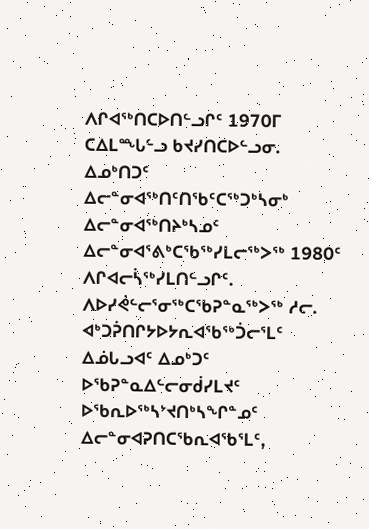ᐱᒋᐊᖅᑎᑕᐅᑎᓪᓗᒋᑦ 1970ᒥ ᑕᐃᒪᙵᓪᓗ ᑲᔪᓯᑎᑕᐅᓪᓗᓂ. ᐃᓄᒃᑎᑐᑦ ᐃᓕᓐᓂᐊᖅᑎᑦᑎᖃᑦᑕᖅᑐᒃᓴᓂᒃ ᐃᓕᓐᓂᐊᖅᑎᔨᒃᓴᓄᑦ ᐃᓕᓐᓂᐊᕐᕕᒃᑕᖃᖅᓯᒪᓕᖅᐳᖅ 1980ᑦ ᐱᒋᐊᓕᓵᖅᓯᒪᑎᓪᓗᒋᑦ.
ᐱᐅᓯᕚᓪᓕᕐᓂᖅᑕᖃᕈᓐᓇᖅᐳᖅ ᓱᓕ. ᐊᒃᑐᕉᑎᒋᔭᐅᔭᕆᐊᖃᖅᑑᓕᕐᒪᑦ ᐃᓅᒐᓗᐊᑦ ᐃᓄᒃᑐᑦ ᐅᖃᕈᓐᓇᐃᓪᓕᓂᑰᓯᒪᔪᑦ ᐅᖃᕆᐅᖅᓴᔾᔪᑎᒃᓴᖏᓐᓄᑦ ᐃᓕᓐᓂᐊᕈᑎᑕᖃᕆᐊᖃᕐᒪᑦ,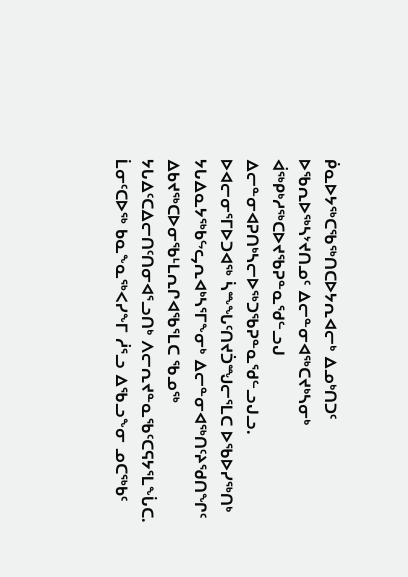ᑮᓇᐅᔭᖅᑕᖃᖅᑎᑕᐅᔭᕆᐊᓕᒃ ᐃᓄᒃᑎᑐᑦ ᐅᖃᕆᐅᖅᓴᔾᔪᑎᓄᑦ ᐃᓕᓐᓂᐊᖅᑕᔪᒃᓴᓂᒃ ᐋᖅᑭᒃᓱᖅᑕᐅᔪᖃᕈᓐᓇᖁᓪᓗᒍ ᐃᓕᓐᓂᐊᕈᑎᒃᓴᓕᐅᖅᑐᖃᕈᓐᓇᖁᓪᓗᒍᓗ. ᐅᐊᓕᓂᕐᒥᐅᑐᐊᖅ ᓵᖖᖓᑦᑎᔪᑑᙳᓕᕐᒪᑕ ᐅᖃᐅᓯᖅᑎᒃ ᔭᒐᐃᓇᔭᖅᑲᖦᖤᕆᐊᒃᓴᕐᒥᖕᓂᒃ ᐃᓕᓐᓂᐊᖅᑎᑦᔨᖁᑎᖏᑦ ᐃᑲᔪᖅᑕᐅᓂᖃᒻᒪᕆᒋᐊᖃᕐᒪᑕ ᖃᓄᖅ ᔭᒐᐃᑦᑕᐃᓕᑎᑦᑎᓂᐊᕐᓗᑎᒃ ᐱᓕᕆᔪᓐᓇᖃᑦᑕᕋᔭᕐᒪᖕᒑᑕ. ᒫᓂᑦᑕᐅᖅ ᑲᓇᖕᓇᖅᐸᓯᖕᒥ ᓲᕐᓗ ᐃᖃᓗᖕᓂ ᓄᑕᖅᑲᑦ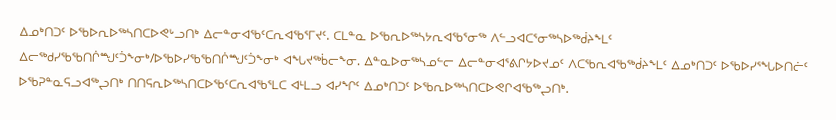ᐃᓄᒃᑎᑐᑦ ᐅᖃᐅᕆᐅᖅᓴᑎᑕᐅᕙᒡᓗᑎᒃ ᐃᓕᓐᓂᐊᖃᑦᑕᕆᐊᖃᕐᒥᔪᑦ. ᑕᒪᓐᓇ ᐅᖃᕆᐅᖅᓴᔭᕆᐊᖃᕐᓂᖅ ᐱᓪᓗᐊᑕᕐᓂᖅᓴᐅᖅᑰᔨᖕᒪᑦ ᐃᓕᖅᑯᓯᖃᖃᑎᒌᙳᑦᑑᖕᓂᒃ/ᐅᖃᐅᓯᖃᖃᑎᒌᙳᑦᑑᖕᓂᒃ ᐊᖓᔪᖅᑳᓕᖕᓂ. ᐃᓐᓇᐅᓂᖅᓴᓄᓪᓕ ᐃᓕᓐᓂᐊᕐᕕᒋᔭᐅᔪᓄᑦ ᐱᑕᖃᕆᐊᖃᖅᑰᔨᖕᒪᑦ ᐃᓄᒃᑎᑐᑦ ᐅᖃᐅᓯᕐᖓᐅᑎᓖᑦ ᐅᖃᕈᓐᓇᕋᓗᐊᖅᖢᑎᒃ ᑎᑎᕋᕆᐅᖅᓴᑎᑕᐅᖃᑦᑕᕆᐊᖃᕐᒪᑕ ᐊᒻᒪᓗ ᐊᓯᖏᑦ ᐃᓄᒃᑎᑐᑦ ᐅᖃᕆᐅᖅᓴᑎᑕᐅᕙᒋᐊᖃᖅᖢᑎᒃ.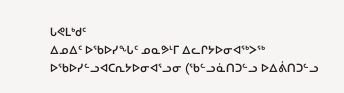ᒐᕙᒪᒃᑯᑦ
ᐃᓄᐃᑦ ᐅᖃᐅᓯᖓᑦ ᓄᓇᕗᒻᒥ ᐃᓚᒋᔭᐅᓂᐊᖅᐳᖅ ᐅᖃᐅᓯᓪᓗᐊᑕᕆᔭᐅᓂᐊᕐᓗᓂ (ᖃᓪᓗᓈᑎᑐᓪᓗ ᐅᐃᕖᑎᑐᓪᓗ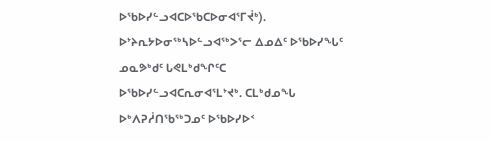ᐅᖃᐅᓯᓪᓗᐊᑕᐅᖃᑕᐅᓂᐊᕐᒥᔫᒃ). ᐅᔾᔨᕆᔭᐅᓂᖅᓴᐅᓪᓗᐊᖅᐳᕐᓕ ᐃᓄᐃᑦ ᐅᖃᐅᓯᖓᑦ ᓄᓇᕗᒃᑯᑦ ᒐᕙᒪᒃᑯᖏᑦᑕ ᐅᖃᐅᓯᓪᓗᐊᑕᕆᓂᐊᕐᒪᔾᔪᒃ. ᑕᒪᒃᑯᓄᖓ ᐅᒃᐱᕈᓲᑎᖃᖅᑐᓄᑦ ᐅᖃᐅᓯᐅᑉ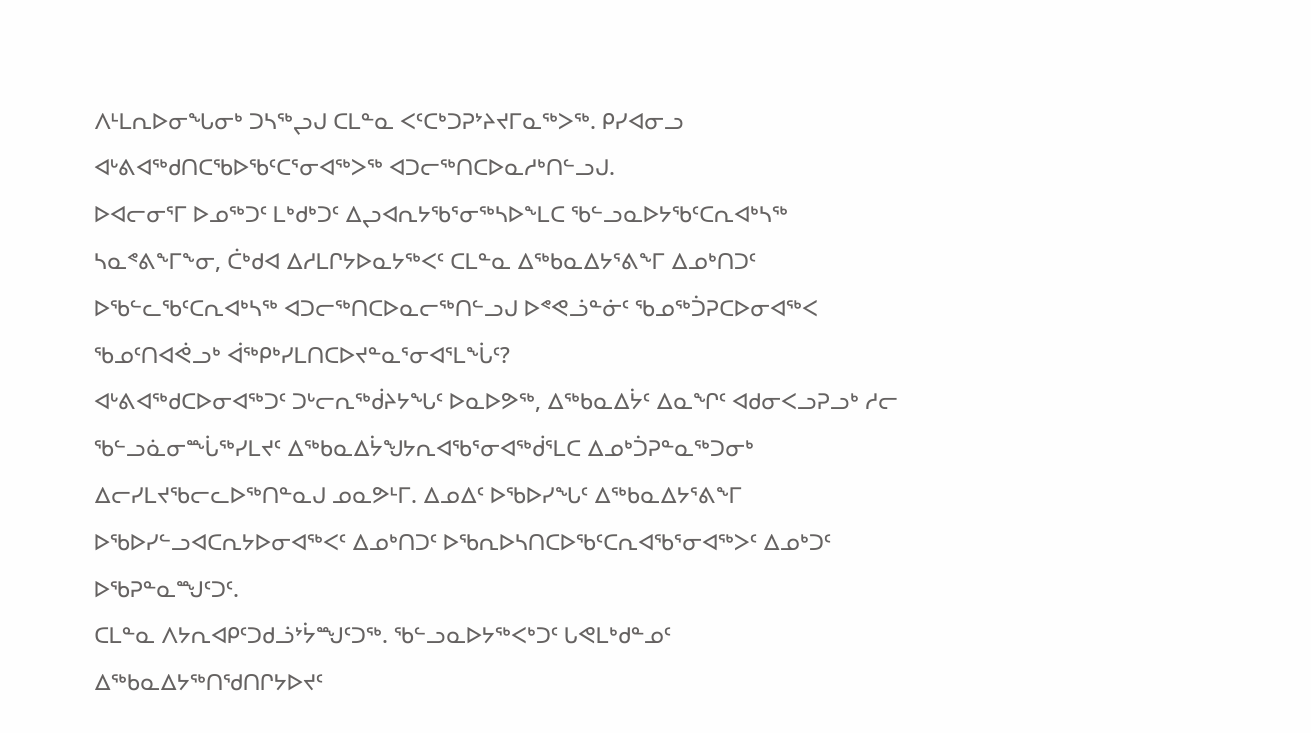ᐱᒻᒪᕆᐅᓂᖓᓂᒃ ᑐᓴᖅᖢᒍ ᑕᒪᓐᓇ ᐸᑦᑕᒃᑐᕈᔾᔨᔪᒥᓇᖅᐳᖅ. ᑭᓯᐊᓂᓗ ᐊᒡᕕᐊᖅᑯᑎᑕᖃᐅᖃᑦᑕᕐᓂᐊᖅᐳᖅ ᐊᑐᓕᖅᑎᑕᐅᓇᓱᒃᑎᓪᓗᒍ.
ᐅᐊᓕᓂᕐᒥ ᐅᓄᖅᑐᑦ ᒪᒃᑯᒃᑐᑦ ᐃᖢᐊᕆᔭᖃᕐᓂᖅᓴᐅᖕᒪᑕ ᖃᓪᓗᓇᐅᔭᖃᑦᑕᕆᐊᒃᓴᖅ ᓴᓇᕝᕕᖕᒥᖕᓂ, ᑖᒃᑯᐊ ᐃᓱᒪᒋᔭᐅᓇᔭᖅᐸᑦ ᑕᒪᓐᓇ ᐃᖅᑲᓇᐃᔭᕐᕕᖕᒥ ᐃᓄᒃᑎᑐᑦ ᐅᖃᓪᓚᖃᑦᑕᕆᐊᒃᓴᖅ ᐊᑐᓕᖅᑎᑕᐅᓇᓕᖅᑎᓪᓗᒍ ᐅᕝᕙᓘᓐᓃᑦ ᖃᓄᖅᑑᕈᑕᐅᓂᐊᖅᐸ ᖃᓄᑦᑎᐊᕚᓗᒃ ᐋᖅᑭᒃᓯᒪᑎᑕᐅᔪᓐᓇᕐᓂᐊᕐᒪᖕᒑᑦ?
ᐊᒡᕕᐊᖅᑯᑕᐅᓂᐊᖅᑐᑦ ᑐᒡᓕᕆᖅᑰᔨᔭᖓᑦ ᐅᓇᐅᕗᖅ, ᐃᖅᑲᓇᐃᔮᑦ ᐃᓇᖏᑦ ᐊᑯᓂᐸᓗᕈᓗᒃ ᓱᓕ ᖃᓪᓗᓈᓂᖖᒑᖅᓯᒪᔪᑦ ᐃᖅᑲᓇᐃᔮᖑᔭᕆᐊᖃᕐᓂᐊᖅᑰᕐᒪᑕ ᐃᓄᒃᑑᕈᓐᓇᖅᑐᓂᒃ ᐃᓕᓯᒪᔪᖃᓕᓚᐅᖅᑎᓐᓇᒍ ᓄᓇᕗᒻᒥ. ᐃᓄᐃᑦ ᐅᖃᐅᓯᖓᑦ ᐃᖅᑲᓇᐃᔭᕐᕕᖕᒥ ᐅᖃᐅᓯᓪᓗᐊᑕᕆᔭᐅᓂᐊᖅᐸᑦ ᐃᓄᒃᑎᑐᑦ ᐅᖃᕆᐅᓴᑎᑕᐅᖃᑦᑕᕆᐊᖃᕐᓂᐊᖅᐳᑦ ᐃᓄᒃᑐᑦ ᐅᖃᕈᓐᓇᙳᑦᑐᑦ.
ᑕᒪᓐᓇ ᐱᔭᕆᐊᑭᑦᑐᑯᓘᔾᔮᙳᑦᑐᖅ. ᖃᓪᓗᓇᐅᔭᖅᐸᒃᑐᑦ ᒐᕙᒪᒃᑯᓐᓄᑦ ᐃᖅᑲᓇᐃᔭᖅᑎᖁᑎᒋᔭᐅᔪᑦ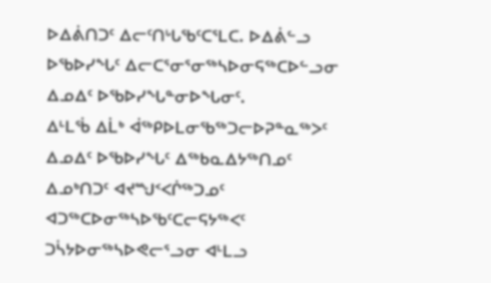ᐅᐃᕖᑎᑐᑦ ᐃᓕᑦᑎᒡᒐᖃᑦᑕᕐᒪᑕ. ᐅᐃᕖᓪᓗ ᐅᖃᐅᓯᖓᑦ ᐃᓕᑕᕐᓂᕐᓂᖅᓴᐅᓂᕋᖅᑕᐅᓪᓗᓂ ᐃᓄᐃᑦ ᐅᖃᐅᓯᖓᓐᓂᐅᖓᓂᑦ.
ᐃᒻᒪᖄ ᐃᒫᒃ ᐋᖅᑭᐅᒪᓂᖃᖅᑐᓕᐅᕈᓐᓇᖅᐳᑦ ᐃᓄᐃᑦ ᐅᖃᐅᓯᖓᑦ ᐃᖅᑲᓇᐃᔭᖅᑎᓄᑦ ᐃᓄᒃᑎᑐᑦ ᐊᔪᙳᑉᐸᒌᖅᑐᓄᑦ ᐊᑐᖅᑕᐅᓂᖅᓴᐅᖃᑦᑕᓕᕋᔭᖅᐸᑦ ᑐᓵᔭᐅᓂᖅᓴᐅᕙᓕᕐᓗᓂ ᐊᒻᒪᓗ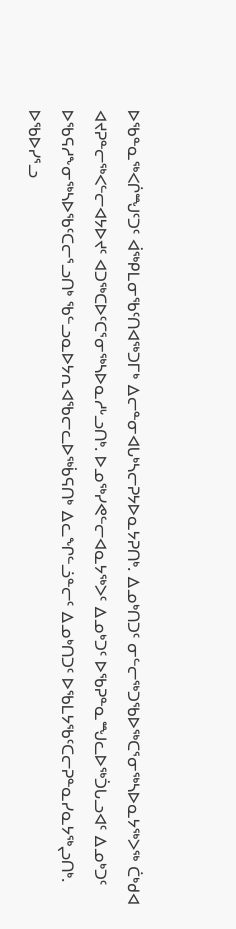ᐅᖃᓐᓇᖅᐸᒌᙳᑦᑐᑦ ᐋᖅᑭᒪᓂᖃᑦᑎᐊᖅᑐᒥᒃ ᐃᓕᓐᓂᐊᒐᒃᓴᓕᕈᔭᐅᓇᔭᕈᑎᒃ. ᐃᓄᒃᑎᑐᑦ ᓂᓪᓕᖅᑐᖃᐅᖅᑕᕐᓂᖅᓴᐅᓇᔭᖅᐳᖅ ᑖᒃᑯᐊ ᐊᔪᕈᓐᓕᖅᐸᓪᓕᐊᔭᐅᔪᑦ ᐊᑐᖅᑕᐅᑦᑕᕐᓂᖅᓴᐅᓇᓱᒡᓗᑎᒃ. ᐅᓄᖅᓯᕙᓪᓕᐊᓇᔭᖅᐳᑦ ᐃᓄᒃᑐᑦ ᐅᖃᕈᓐᓇᙳᓚᐅᖅᑑᒐᓗᐊᑦ ᐃᓄᒃᑐᑦ ᐅᖃᕋᓱᖕᓂᖅᓴᐅᖃᑦᑕᓕᕐᓗᑎᒃ ᖃᓪᓗᓇᐅᔭᕆᐊᖃᓕᓚᐅᖅᑳᕋᑎᒃ ᐃᓚᖏᓪᓘᓐᓕᑦ ᐃᓄᒃᑎᑐᑦ ᐅᖃᒪᔭᖃᑦᑕᓕᕈᓐᓇᓯᓇᔭᖅᖢᑎᒃ.
ᐅᖃᐅᓯᕐᓗ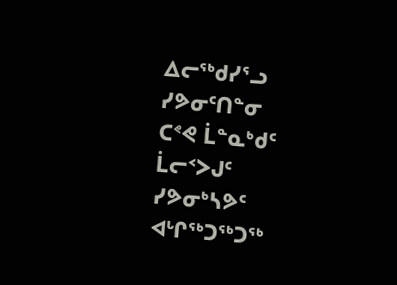ᐃᓕᖅᑯᓯᕐᓗ ᓯᕗᓂᑦᑎᓐᓂ
ᑕᕝᕙ ᒫᓐᓇᒃᑯᑦ ᒫᓕᑉᐳᒍᑦ ᓯᕗᓂᒃᓴᕗᑦ ᐊᒡᒋᖅᑐᖅᑐᖅ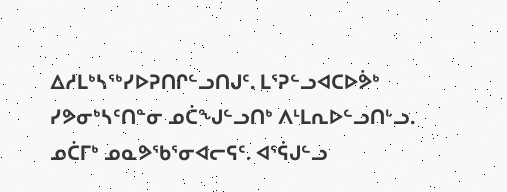ᐃᓱᒪᒃᓴᖅᓯᐅᕈᑎᒋᓪᓗᑎᒍᑦ. ᒪᕐᕈᓪᓗᐊᑕᐅᕘᒃ ᓯᕗᓂᒃᓴᑦᑎᓐᓂ ᓄᑖᖑᓪᓗᑎᒃ ᐱᒻᒪᕆᐅᓪᓗᑎᒡᓗ. ᓄᑖᒥᒃ ᓄᓇᕗᖃᕐᓂᐊᓕᕋᑦ. ᐊᕐᕌᒍᓪᓗ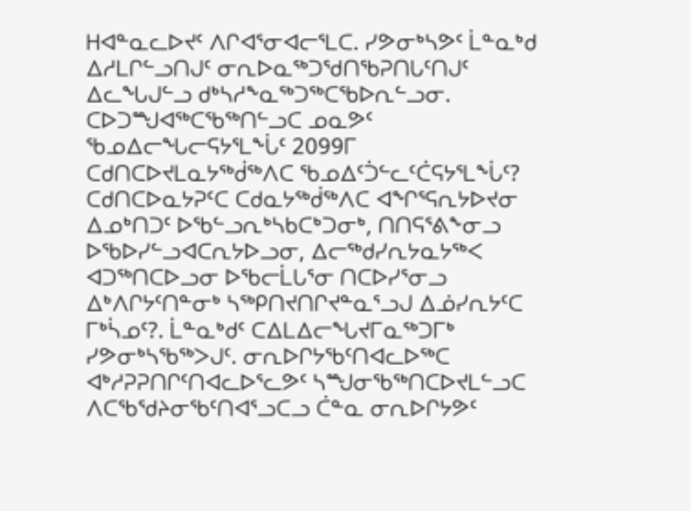ᕼᐊᓐᓇᓚᐅᔪᑦ ᐱᒋᐊᕐᓂᐊᓕᕐᒪᑕ. ᓯᕗᓂᒃᓴᕗᑦ ᒫᓐᓇᒃᑯ ᐃᓱᒪᒋᓪᓗᑎᒍᑦ ᓂᕆᐅᓇᖅᑐᖁᑎᖃᕈᑎᒐᑦᑎᒍᑦ ᐃᓚᖓᒍᓪᓗ ᑯᒃᓴᓱᖕᓇᖅᑐᖅᑕᖃᐅᕆᓪᓗᓂ. ᑕᐅᑐᙳᐊᖅᑕᖃᖅᑎᓪᓗᑕ ᓄᓇᕗᑦ ᖃᓄᐃᓕᖓᓕᕋᔭᕐᒪᖕᒑᑦ 2099ᒥ ᑕᑯᑎᑕᐅᔪᒪᓇᔭᖅᑰᖅᐱᑕ ᖃᓄᐃᑦᑑᓪᓚᑦᑖᕋᔭᕐᒪᖕᒑᑦ? ᑕᑯᑎᑕᐅᓇᔭᕈᑦᑕ ᑕᑯᓇᔭᖅᑰᖅᐱᑕ ᐊᖏᕐᕋᕆᔭᐅᔪᓂ ᐃᓄᒃᑎᑐᑦ ᐅᖃᓪᓗᕆᒃᓴᑲᑕᒃᑐᓂᒃ, ᑎᑎᕋᕐᕕᖕᓂᓗ ᐅᖃᐅᓯᓪᓗᐊᑕᕆᔭᐅᓗᓂ, ᐃᓕᖅᑯᓯᕆᔭᓇᔭᖅᐸ ᐊᑐᖅᑎᑕᐅᓗᓂ ᐅᖃᓕᒫᒐᕐᓂ ᑎᑕᐅᓯᕐᓂᓗ ᐃᒃᐱᒋᔭᑦᑎᓐᓂᒃ ᓴᖅᑭᑎᔪᑎᒋᔪᓐᓇᕐᓗᒍ ᐃᓅᓯᕆᔭᑦᑕ ᒥᒃᓵᓄᑦ?. ᒫᓐᓇᒃᑯᑦ ᑕᐃᒪᐃᓕᖓᔪᒥᓇᖅᑐᒥᒃ ᓯᕗᓂᒃᓴᖃᖅᐳᒍᑦ. ᓂᕆᐅᒋᔭᖃᑦᑎᐊᓚᐅᖅᑕ ᐊᒃᓱᕈᕈᑎᒋᑦᑎᐊᓚᐅᕐᓚᕗᑦ ᓴᙳᓂᖃᖅᑎᑕᐅᔪᒪᓪᓗᑕ ᐱᑕᖃᖁᔨᓂᖃᑦᑎᐊᕐᓗᑕᓗ ᑖᓐᓇ ᓂᕆᐅᒋᔭᕗᑦ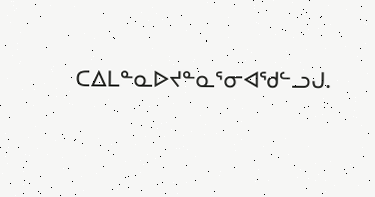ᑕᐃᒪᓐᓇᐅᔪᓐᓇᕐᓂᐊᖁᓪᓗᒍ.